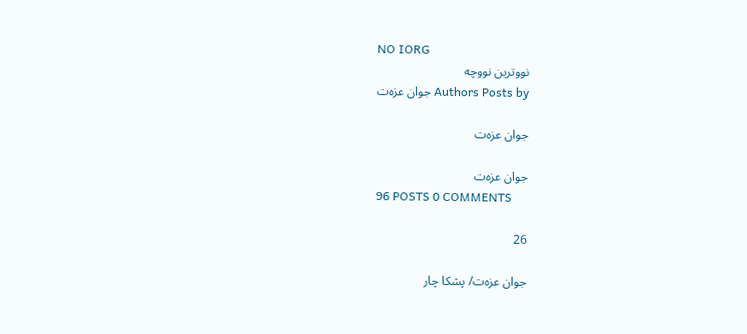NO IORG
نووترين نووچه
Authors Posts by جوان عزه‌ت

جوان عزه‌ت

جوان عزه‌ت
96 POSTS 0 COMMENTS

26

جوان عزه‌ت/ پشكا چار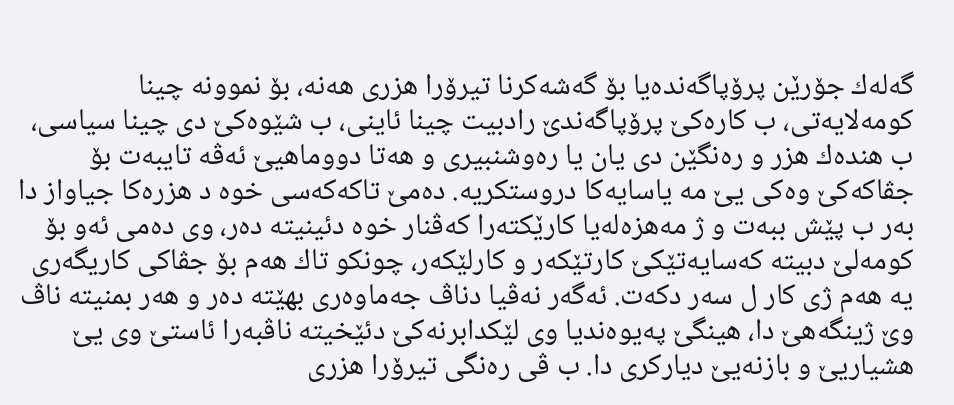گه‌له‌ك جۆرێن پرۆپاگه‌نده‌یا بۆ گه‌شه‌كرنا تیرۆرا هزرى هه‌نه‌، بۆ نموونه‌ چینا كومه‌لایه‌تى، ب كاره‌كێ پرۆپاگه‌ندێ رادبیت چینا ئاینى، ب شێوه‌كێ دى چینا سیاسى، ب هنده‌ك هزر و ره‌نگێن دى یان یا ره‌وشنبیرى و هه‌تا دووماهیێ ئه‌ڤه‌ تایبه‌ت بۆ جڤاكه‌كێ وه‌كى یێ مه‌ یاسایه‌كا دروستكریه‌. ده‌مێ تاكه‌كه‌سى خوه‌ د هزره‌كا جیاواز دا به‌ر ب پێش ببه‌ت و ژ مه‌هزه‌له‌یا كارێكته‌را كه‌ڤنار خوه‌ دئینیته‌ ده‌ر، وى ده‌مى ئه‌و بۆ كومه‌لێ دبیته‌ كه‌سایه‌تێكێ كارتێكه‌ر و كارلێكه‌ر، چونكو تاك هه‌م بۆ جڤاكى كاریگه‌رى یه‌ هه‌م ژى كار ل سه‌ر دكه‌ت. ئه‌گه‌ر نه‌ڤیا دناڤ جه‌ماوه‌رى بهێته‌ ده‌ر و هه‌ر بمنیته‌ ناڤ وێ ژینگه‌هێ دا، هینگێ په‌یوه‌ندیا وى لێكدابرنه‌كێ دئێخیته‌ ناڤبه‌را ئاستێ وى یێ هشیاریێ و بازنه‌یێ دیاركرى دا. ب ڤى ره‌نگى تیرۆرا هزرى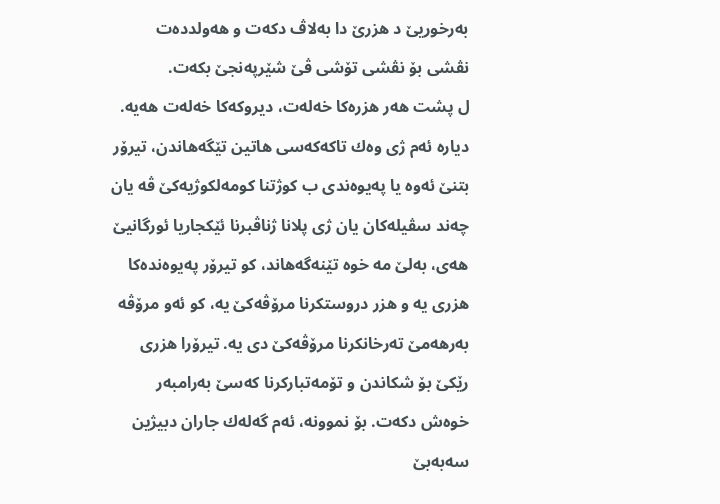به‌رخوریێ د هزرێ دا به‌لاڤ دكه‌ت و هه‌ولدده‌ت نڤشى بۆ نڤشى تۆشى ڤێ شێرپه‌نجێ بكه‌ت.
ل پشت هه‌ر هزره‌كا خه‌له‌ت، دیروكه‌كا خه‌له‌ت هه‌یه‌. دیاره‌ ئه‌م ژى وه‌ك تاكه‌كه‌سى هاتین تێگه‌هاندن، تیرۆر بتنێ ئه‌وه‌ یا په‌یوه‌ندى ب كوژتنا كومه‌لكوژیه‌كێ ڤه‌ یان چه‌ند سڤیله‌كان یان ژى پلانا ژناڤبرنا ئێكجاریا ئورگانیێ هه‌ى، به‌لێ مه‌ خوه‌ تێنه‌گه‌هاند، كو تیرۆر په‌یوه‌نده‌كا هزرى یه‌ و هزر دروستكرنا مرۆڤه‌كێ یه‌، كو ئه‌و مرۆڤه‌ به‌رهه‌مێ ته‌رخانكرنا مرۆڤه‌كێ دى یه‌. تیرۆرا هزرى رێكێ بۆ شكاندن و تۆمه‌تباركرنا كه‌سێ به‌رامبه‌ر خوه‌ش دكه‌ت. بۆ نموونه‌، ئه‌م گه‌له‌ك جاران دبیژین سه‌به‌بێ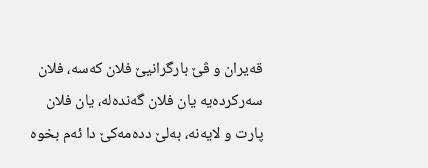قه‌یران و ڤێ بارگرانیێ فلان كه‌سه‌، فلان سه‌ركرده‌یه‌ یان فلان گه‌نده‌له‌، یان فلان پارت و لایه‌نه‌، به‌لێ دده‌مه‌كێ دا ئه‌م بخوه‌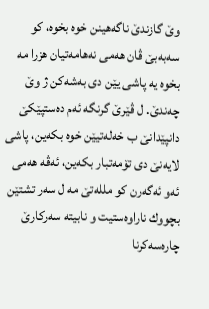وێ گازندێ ناگه‌هینن خوه‌ بخوه‌، كو سه‌به‌بێ ڤان هه‌مى نه‌هامه‌تیان هزرا مه‌ بخوه‌ یه‌ پاشى یێن دى به‌شه‌كن ژ وێ چه‌ندێ. ل ڤێرێ گرنگه‌ ئه‌م ده‌ستپێكێ دانپێدانێ ب خه‌له‌تیێن خوه‌ بكه‌ین، پاشى لایه‌نێ دى تۆمه‌تبار بكه‌ین، ئه‌ڤه‌ هه‌مى ئه‌و ئه‌گه‌رن كو ملله‌تێ مه‌ ل سه‌ر تشتێن بچووك ناراوه‌ستیت و نابیته‌ سه‌ركارێ چاره‌سه‌كرنا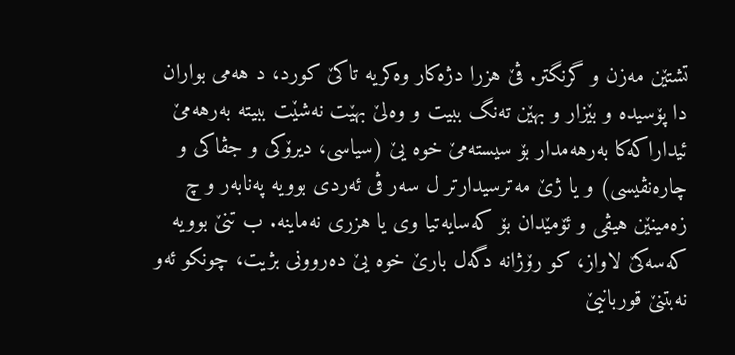تشتێن مه‌زن و گرنگتر. ڤێ هزرا دژه‌كار وه‌كریه‌ تاكێ كورد، د هه‌مى بواران دا پۆسیده‌ و بێزار و بهێن ته‌نگ ببیت و وه‌لێ بهێت نه‌شێت ببیته‌ به‌رهه‌مێ ئیداراكه‌كا به‌رهه‌مدار بۆ سیسته‌مێ خوه‌ یێ (سیاسى، دیرۆكى و جڤاكى و چاره‌نڤیسى) و یا ژێ مه‌ترسیدارتر ل سه‌ر ڤى ئه‌ردى بوویه‌ په‌نابه‌ر و چ زه‌مینێن هیڤى و ئۆمێدان بۆ كه‌سایه‌تیا وى یا هزرى نه‌ماینه‌. ب تنێ بوویه‌ كه‌سه‌كێ لاواز، كو رۆژانه‌ دگه‌ل بارێ خوه‌ یێ ده‌روونى بژیت، چونكو ئه‌و نه‌بتنێ قوربانیێ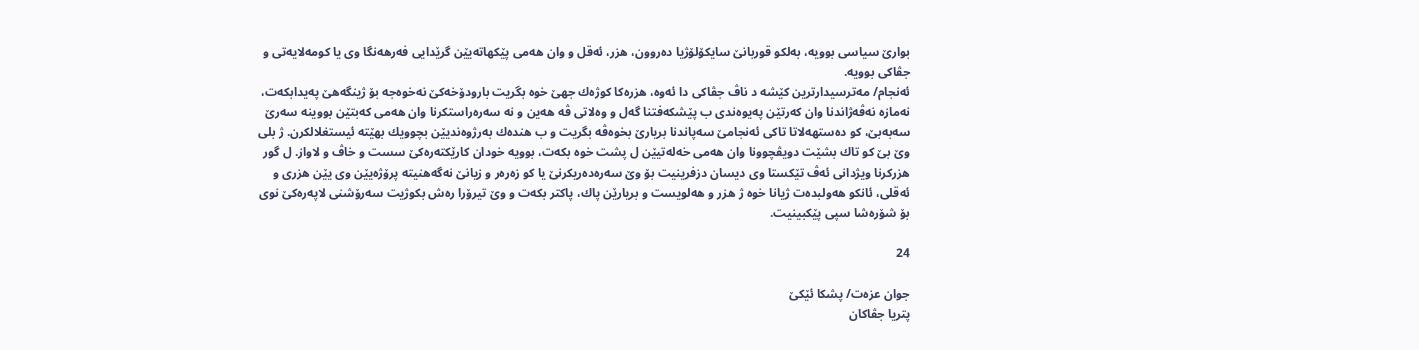بوارێ سیاسى بوویه‌، به‌لكو قوربانێ سایكۆلۆژیا ده‌روون، هزر، ئه‌قل و وان هه‌مى پێكهاته‌یێن گرێدایى فه‌رهه‌نگا وى یا كومه‌لایه‌تى و جڤاكى بوویه‌.
ئه‌نجام/ مه‌ترسیدارترین كێشه‌ د ناڤ جڤاكى دا ئه‌وه‌، هزره‌كا كوژه‌ك جهێ خوه‌ بگریت بارودۆخه‌كێ نه‌خوه‌جه بۆ ژینگه‌هێ په‌یدابكه‌ت، نه‌مازه‌ نه‌ڤه‌ژاندنا وان كه‌رتێن په‌یوه‌ندى ب پێشكه‌فتنا گه‌ل و وه‌لاتى ڤه‌ هه‌ین و نه‌ سه‌ره‌راستكرنا وان هه‌مى كه‌بتێن بووینه‌ سه‌رێ سه‌به‌بێ، كو ده‌ستهه‌لاتا تاكى ئه‌نجامێ سه‌پاندنا بریارێ بخوه‌ڤه‌ بگریت و ب هنده‌ك به‌رژوه‌ندیێن بچوویك بهێته‌ ئیستغلالكرن. ژ بلى وێ بێ كو تاك بشێت دویڤچوونا وان هه‌مى خه‌له‌تیێن ل پشت خوه‌ بكه‌ت، بوویه‌ خودان كارێكته‌ره‌كێ سست و خاڤ و لاواز. ل گور هزركرنا ویژدانى ئه‌ڤ تێكستا وى دیسان دزفرینیت بۆ وێ سه‌ره‌ده‌ریكرنێ یا كو زه‌ره‌ر و زیانێ نه‌گه‌هنیته‌ پرۆژه‌یێن وى یێن هزرى و ئه‌قلى، ئانكو هه‌ولبده‌ت ژیانا خوه‌ ژ هزر و هه‌لویست و بریارێن پاك، پاكتر بكه‌ت و وێ تیرۆرا ره‌ش بكوژیت سه‌رۆشنى لاپه‌ره‌كێ نوى بۆ شۆره‌شا سپى پێكبینیت.

24

جوان عزه‌ت/ پشكا ئێكێ
پتریا جڤاكان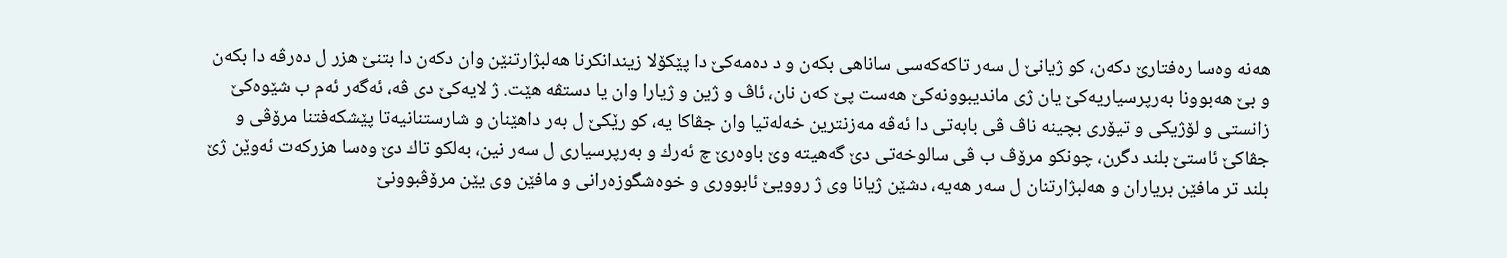هه‌نه‌ وه‌سا ره‌فتارێ دكه‌ن، كو ژیانێ ل سه‌ر تاكه‌كه‌سى ساناهى بكه‌ن و د ده‌مه‌كێ دا پێكۆلا زیندانكرنا هه‌لبژارتنێن وان دكه‌ن دا بتنێ هزر ل ده‌رڤه‌ دا بكه‌ن و بێ هه‌بوونا به‌رپرسیاریه‌كێ یان ژى ماندیبوونه‌كێ هه‌ست پێ كه‌ن نان، ئاڤ و ژین و ژیارا وان یا دستڤه‌ هێت. ژ لایه‌كێ دى ڤه‌، ئه‌گه‌ر ئه‌م ب شێوه‌كێ زانستى و لۆژیكى و تیۆرى بچینه‌ ناڤ ڤى بابه‌تى دا ئه‌ڤه‌ مه‌زنترین خه‌له‌تیا وان جڤاكا یه‌، كو رێكێ ل به‌ر داهێنان و شارستنانیه‌تا پێشكه‌فتنا مرۆڤى و جڤاكێ ئاستێ بلند دگرن، چونكو مرۆڤ ب ڤى سالوخه‌تى دێ گه‌هیته‌ وێ باوه‌رێ چ ئه‌رك و به‌رپرسیارى ل سه‌ر نین، به‌لكو تاك دێ وه‌سا هزركه‌ت ئه‌وێن ژێ بلند تر مافێن بریاران و هه‌لبژارتنان ل سه‌ر هه‌یه‌، دشێن ژیانا وى ژ روویێ ئابوورى و خوه‌شگوزه‌رانى و مافێن وى یێن مرۆڤبوونێ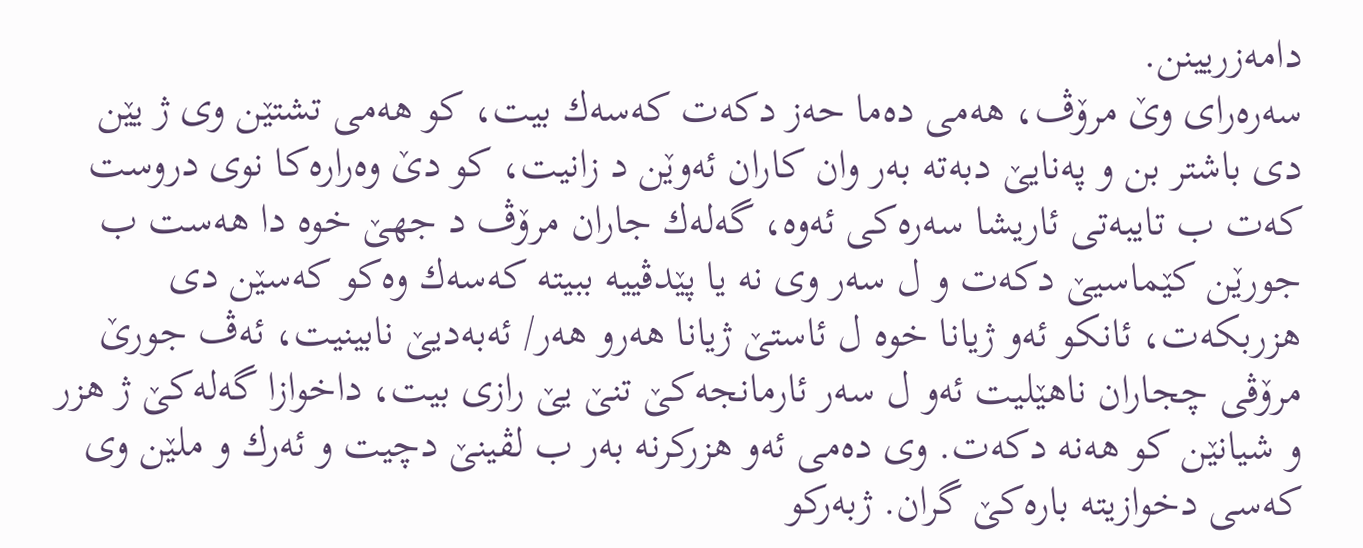دامه‌زریینن.
سه‌ره‌راى وێ مرۆڤ، هه‌مى ده‌ما حه‌ز دكه‌ت كه‌سه‌ك بیت، كو هه‌مى تشتێن وى ژ یێن دى باشتر بن و په‌نایێ دبه‌ته‌ به‌ر وان كاران ئه‌وێن د زانیت، كو دێ وه‌راره‌كا نوى دروست كه‌ت ب تایبه‌تى ئاریشا سه‌ره‌كى ئه‌وه‌، گه‌له‌ك جاران مرۆڤ د جهێ خوه‌ دا هه‌ست ب جورێن كێماسیێ دكه‌ت و ل سه‌ر وى نه‌ یا پێدڤییه‌ ببیته‌ كه‌سه‌ك وه‌كو كه‌سێن دى هزربكه‌ت، ئانكو ئه‌و ژیانا خوه‌ ل ئاستێ ژیانا هه‌رو هه‌ر/ ئه‌به‌دیێ نابینیت، ئه‌ڤ جورێ مرۆڤى چجاران ناهێلیت ئه‌و ل سه‌ر ئارمانجه‌كێ تنێ یێ رازى بیت، داخوازا گه‌له‌كێ ژ هزر و شیانێن كو هه‌نه‌ دكه‌ت. وى ده‌مى ئه‌و هزركرنه‌ به‌ر ب لڤینێ دچیت و ئه‌رك و ملێن وى كه‌سى دخوازیته‌ باره‌كێ گران. ژبه‌ركو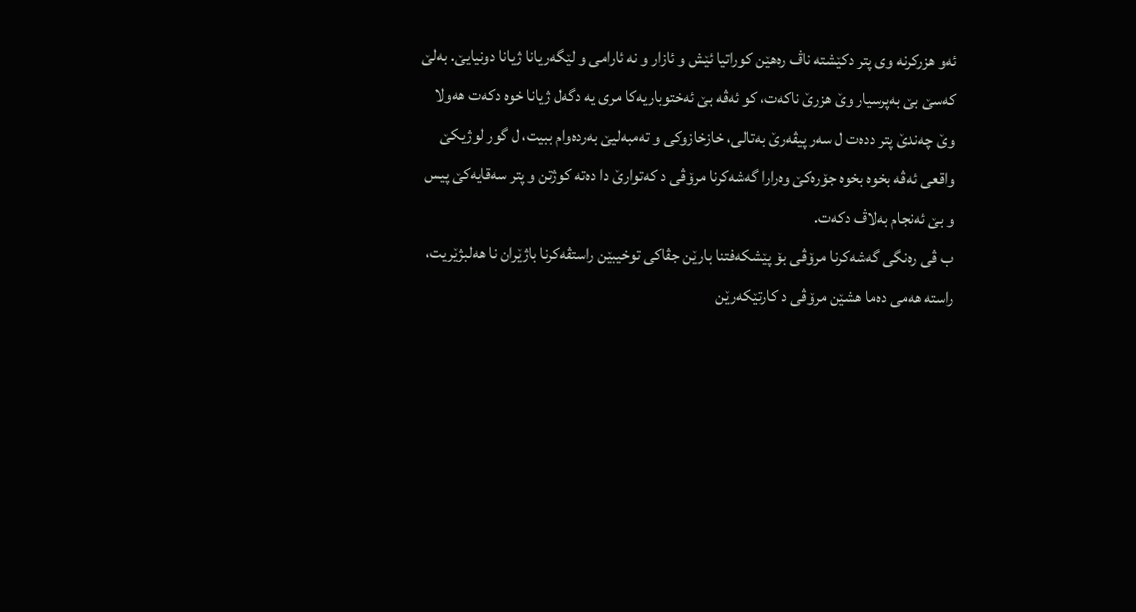ئه‌و هزركرنه‌ وى پتر دكێشته‌ ناڤ ره‌هێن كوراتیا ئێش و ئازار و نه‌ ئارامى و لێگه‌ریانا ژیانا دونیایێ. به‌لێ كه‌سێ بێ به‌پرسیار وێ هزرێ ناكه‌ت، كو ئه‌ڤه‌ بێ ئه‌ختوباریه‌كا مرى یه‌ دگه‌ل ژیانا خوه‌ دكه‌ت هه‌ولا وێ چه‌ندێ پتر دده‌ت ل سه‌ر پیڤه‌رێ به‌تالى، خازخازوكى و ته‌مبه‌لیێ به‌رده‌وام ببیت، ل گور لوژیكێ واقعى ئه‌ڤه‌ بخوه‌ بخوه‌ جۆره‌كێ وه‌رارا گه‌شه‌كرنا مرۆڤى د كه‌توارێ دا ده‌ته‌ كوژتن و پتر سه‌قایه‌كێ پیس و بێ ئه‌نجام به‌لاڤ دكه‌ت.
ب ڤى ره‌نگى گه‌شه‌كرنا مرۆڤى بۆ پێشكه‌فتنا بارێن جڤاكى توخیبێن راستڤه‌كرنا باژێران نا هه‌لبژێریت، راسته‌ هه‌مى ده‌ما هشێن مرۆڤى د كارتێكه‌رێن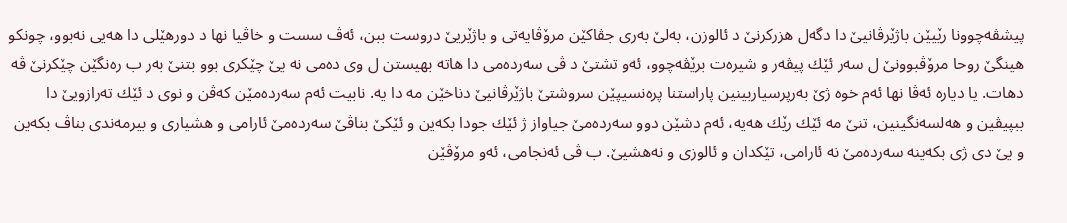پیشڤه‌چوونا رێیێن باژێرڤانیێ دا دگه‌ل هزركرنێ د ئالوزن، به‌لێ به‌رى جڤاكێن مرۆڤایه‌تى و باژێریێ دروست ببن، ئه‌ڤ سست و خاڤیا نها د دورهێلى دا هه‌یى نه‌بوو، چونكو هینگێ روحا مرۆڤبوونێ ل سه‌ر ئێك پیڤه‌ر و شیره‌ت برێڤه‌چوو، ئه‌و تشتێ د ڤى سه‌رده‌مى دا هاته‌ بهیستن ل وى ده‌مى نه‌ یێ چێكرى بوو بتنێ به‌ر ب ره‌نگێن چێكرنێ ڤه‌ دهات. یا دیاره‌ ئه‌ڤا نها ئه‌م خوه‌ ژێ به‌رپرسیاربینین پاراستنا پره‌نسیپێن سروشتێ باژێرڤانیێ دناخێن مه‌ دا یه‌. نابیت ئه‌م سه‌رده‌مێن كه‌ڤن و نوى د ئێك ته‌رازویێ دا ببپیڤین و هه‌لسه‌نگینین، تنێ مه‌ ئێك رێك هه‌یه‌، ئه‌م دشێن دوو سه‌رده‌مێ جیاواز ژ ئێك جودا بكه‌ین و ئێكێ بناڤێ سه‌رده‌مێ ئارامى و هشیارى و بیرمه‌ندى بناڤ بكه‌ین و یێ دى ژى بكه‌ینه‌ سه‌رده‌مێ نه‌ ئارامى، تێكدان و ئالوزى و نه‌هشیێ. ب ڤى ئه‌نجامى، ئه‌و مرۆڤێن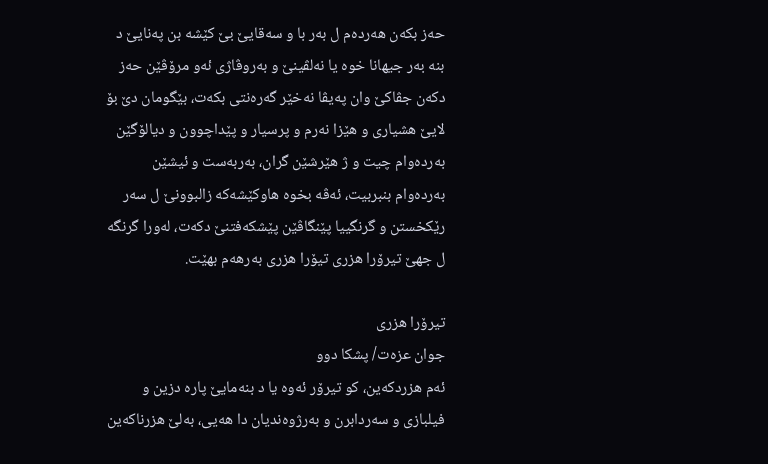حه‌ز بكه‌ن هه‌رده‌م ل به‌ر با و سه‌قایێ بێ كێشه‌ بن په‌نایێ د بنه‌ به‌ر جیهانا خوه‌ یا نه‌لڤینێ و به‌روڤاژى ئه‌و مرۆڤێن حه‌ز دكه‌ن جڤاكێ وان په‌یڤا نه‌خێر گه‌ره‌نتى بكه‌ت، بێگومان دێ بۆ لایێ هشیارى و هێزا نه‌رم و پرسیار و پێداچوون و دیالۆگێن به‌رده‌وام چیت و ژ هێرشێن گران، به‌ربه‌ست و ئیشێن به‌رده‌وام بنبربیت، ئه‌ڤه‌ بخوه‌ هاوكێشه‌كه‌ زالبوونێ ل سه‌ر رێكخستن و گرنگییا پێنگاڤێن پێشكه‌فتنێ دكه‌ت، له‌ورا گرنگه‌ ل جهێ تیرۆرا هزرى تیۆرا هزرى به‌رهه‌م بهێت.

تیرۆرا هزرى
جوان عزه‌ت/ پشكا دوو
ئه‌م هزردكه‌ین، كو تیرۆر ئه‌وه‌ یا د بنه‌مایێ پاره‌ دزین و فیلبازى و سه‌ردابرن و به‌رژوه‌ندیان دا هه‌یى، به‌لێ هزرناكه‌ین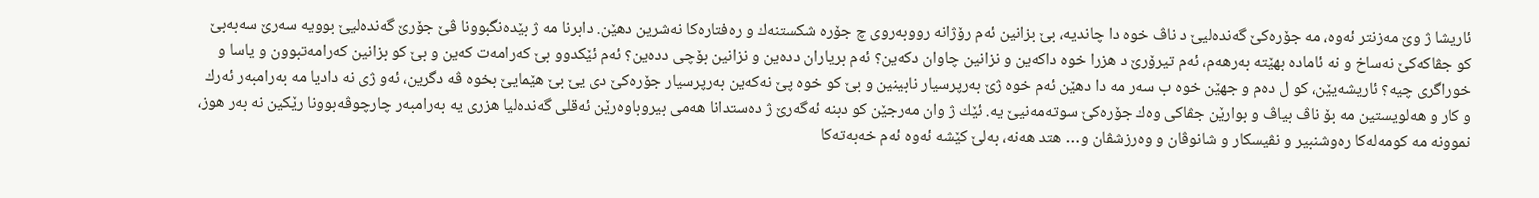ئاریشا ژ وێ مه‌زنتر ئه‌وه‌، مه‌ جۆره‌كێ گه‌نده‌لیێ د ناڤ خوه‌ دا چاندیه‌، بێ بزانین ئه‌م رۆژانه‌ رووبه‌روى چ جۆره‌ شكستنه‌ك و ره‌فتاره‌كا نه‌شرین دهێن. دابرنا مه‌ ژ بێده‌نگبوونا ڤێ جۆرێ گه‌نده‌لیێ بوویه‌ سه‌رێ سه‌به‌بێ كو جڤاكه‌كێ نه‌ساخ و نه‌ ئاماده‌ بهێته‌ به‌رهه‌م، ئه‌م تیرۆرێ د هزرا خوه‌ داكه‌ین و نزانین چاوان دكه‌ین؟ ئه‌م بریاران دده‌ین و نزانین بۆچى دده‌ین؟ ئه‌م ئێكدوو بێ كه‌رامه‌ت كه‌ین و بێ كو بزانین كه‌رامه‌تبوون و یاسا و خوراگرى چیه‌؟ ئاریشه‌یێن، كو ل ده‌م و جهێن خوه‌ ب سه‌ر مه‌ دا دهێن ئه‌م خوه‌ ژێ به‌رپرسیار نابینین و بێ كو خوه‌ پێ نه‌كه‌ین به‌رپرسیار جۆره‌كێ دى یێ بێ هێمایێ بخوه‌ ڤه‌ دگرین، ئه‌و ژى نه‌ دادیا مه‌ به‌رامبه‌ر ئه‌رك و كار و هه‌لویستین مه‌ بۆ ناڤ بیاڤ و بوارێن جڤاكى وه‌ك جۆره‌كێ سوته‌مه‌نیێ یه‌. ئێك ژ وان مه‌رجێن كو دبنه‌ ئه‌گه‌رێ ژ ده‌ستدانا هه‌مى بیروباوه‌رێن ئه‌قلى گه‌نده‌لیا هزرى یه‌ به‌رامبه‌ر چارچوڤه‌بوونا رێكین نه‌ به‌ر هوز، نموونه‌ مه‌ كومه‌له‌كا ره‌وشنبیر و نڤیسكار و شانوڤان و وه‌رزشڤان و… هتد هه‌نه‌، به‌لێ كێشه‌ ئه‌وه‌ ئه‌م خه‌به‌ته‌كا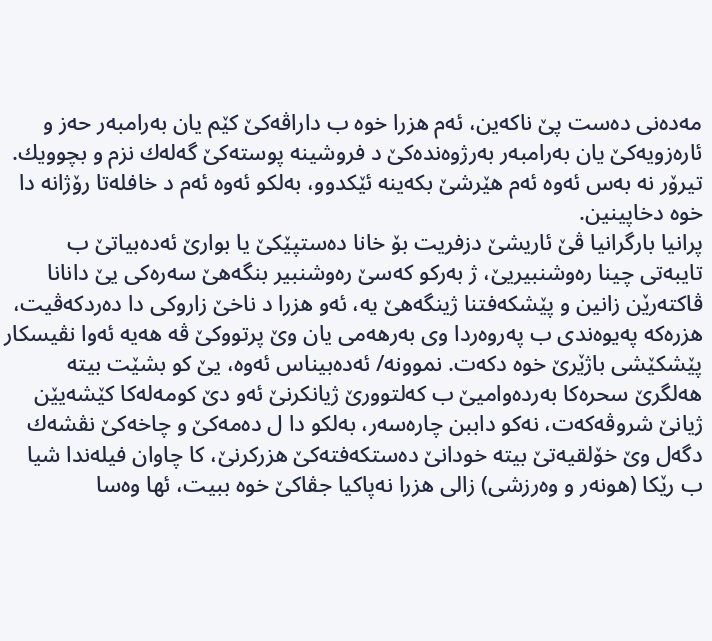مه‌ده‌نى ده‌ست پێ ناكه‌ین، ئه‌م هزرا خوه‌ ب داراڤه‌كێ كێم یان به‌رامبه‌ر حه‌ز و ئاره‌زویه‌كێ یان به‌رامبه‌ر به‌رژوه‌نده‌كێ د فروشینه‌ پوسته‌كێ گه‌له‌ك نزم و بچوویك. تیرۆر نه‌ به‌س ئه‌وه‌ ئه‌م هێرشێ بكه‌ینه‌ ئێكدوو، به‌لكو ئه‌وه‌ ئه‌م د خافله‌تا رۆژانه‌ دا خوه‌ دخاپینین.
پرانیا بارگرانیا ڤێ ئاریشێ دزفریت بۆ خانا ده‌ستپێكێ یا بوارێ ئه‌ده‌بیاتێ ب تایبه‌تى چینا ره‌وشنبیریێ، ژ به‌ركو كه‌سێ ره‌وشنبیر بنگه‌هێ سه‌ره‌كى یێ دانانا ڤاكته‌رێن زانین و پێشكه‌فتنا ژینگه‌هێ یه‌، ئه‌و هزرا د ناخێ زاروكى دا ده‌ردكه‌ڤیت، هزره‌كه‌ په‌یوه‌ندى ب په‌روه‌ردا وى به‌رهه‌مى یان وێ پرتووكێ ڤه‌ هه‌یه‌ ئه‌وا نڤیسكار پێشكێشى باژێرێ خوه‌ دكه‌ت. نموونه‌/ ئه‌ده‌بیناس ئه‌وه‌، یێ كو بشێت بیته‌ هه‌لگرێ سحره‌كا به‌رده‌وامیێ ب كه‌لتوورێ ژیانكرنێ ئه‌و دێ كومه‌له‌كا كێشه‌یێن ژیانێ شروڤه‌كه‌ت، نه‌كو داببن چاره‌سه‌ر، به‌لكو دا ل ده‌مه‌كێ و چاخه‌كێ نڤشه‌ك دگه‌ل وێ خۆلقیه‌تێ بیته‌ خودانێ ده‌ستكه‌فته‌كێ هزركرنێ، كا چاوان فیله‌ندا شیا ب رێكا (هونه‌ر و وه‌رزشى) زالى هزرا نه‌پاكیا جڤاكێ خوه‌ ببیت، ئها وه‌سا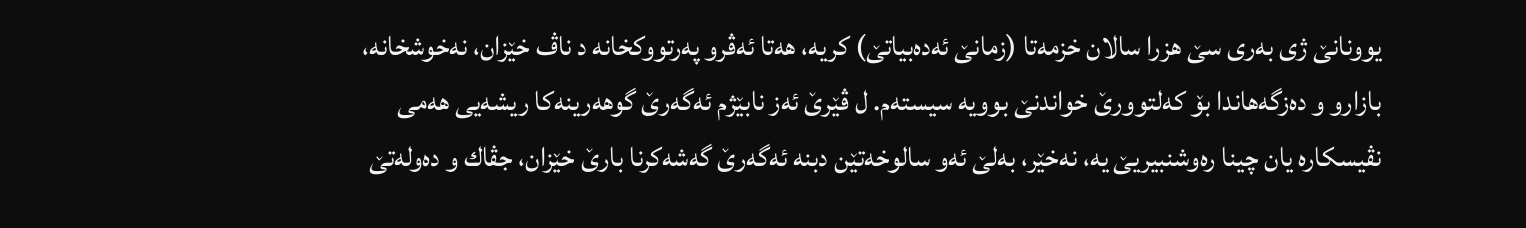یوونانێ ژى به‌رى سێ هزرا سالان خزمه‌تا (زمانێ ئه‌ده‌بیاتێ) كریه‌، هه‌تا ئه‌ڤرو په‌رتووكخانه‌ د ناڤ خێزان، نه‌خوشخانه‌، بازارو و ده‌زگه‌هاندا بۆ كه‌لتوورێ خواندنێ بوویه‌ سیسته‌م. ل ڤێرێ ئه‌ز نابێژم ئه‌گه‌رێ گوهه‌رینه‌كا ریشه‌یى هه‌مى نڤیسكاره‌ یان چینا ره‌وشنبیریێ یه‌، نه‌خێر، به‌لێ ئه‌و سالوخه‌تێن دبنه‌ ئه‌گه‌رێ گه‌شه‌كرنا بارێ خێزان، جڤاك و ده‌وله‌تێ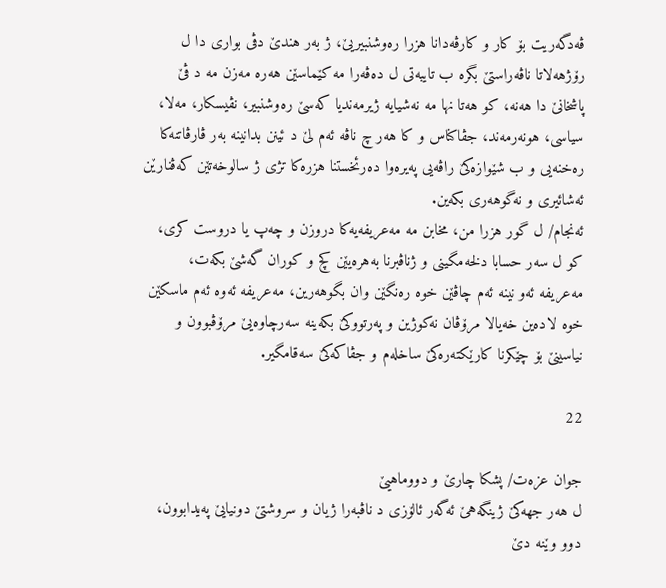ڤه‌دگه‌ریت بۆ كار و كارڤه‌دانا هزرا ره‌وشنبیریێ، ژ به‌ر هندێ دڤى بوارى دا ل رۆژهه‌لاتا ناڤه‌راستێ بگره‌ ب تایبه‌تى ل ده‌ڤه‌را مه‌ كێماسێن هه‌ره‌ مه‌زن مه‌ د ڤێ پاشخانێ دا هه‌نه‌، كو هه‌تا نها مه‌ نه‌شیایه‌ ژیرمه‌ندیا كه‌سێ ره‌وشنبیر، نڤیسكار، مه‌لا، سیاسى، هونه‌رمه‌ند، جڤاكناس و كا هه‌ر چ ناڤه‌ ئه‌م لێ د ئینن بدانینه‌ به‌ر ڤارڤاتنه‌كا ره‌خنه‌یى و ب شێوازه‌كێ راڤه‌یى په‌یره‌وا ده‌رئخستنا هزره‌كا تژى ژ سالوخه‌تێن كه‌ڤنارێن ئه‌شائیرى و نه‌گوهه‌رى بكه‌ین.
ئه‌نجام/ ل گور هزرا من، مخابن مه‌ مه‌عریفه‌یه‌كا دروزن و چه‌پ یا دروست كرى، كو ل سه‌ر حسابا دلخه‌مگینى و ژناڤبرنا به‌هره‌یێن كچ و كوران گه‌شێ بكه‌ت، مه‌عریفه‌ ئه‌و نینه‌ ئه‌م چاڤێن خوه‌ ره‌نگێن وان بگوهه‌رین، مه‌عریفه‌ ئه‌وه‌ ئه‌م ماسكێن خوه‌ لاده‌ین خه‌یالا مرۆڤان نه‌كوژین و په‌رتووكێ بكه‌ینه‌ سه‌رچاوه‌یێ مرۆڤبوون و نیاسینێ بۆ چێكرنا كارێكته‌ره‌كێ ساخله‌م و جڤاكه‌كێ سه‌قامگیر.

22

جوان عزه‌ت/ پشكا چارێ و دووماهیێ
ل هه‌ر جهه‌كێ ژینگه‌هێ ئه‌گه‌ر ئالۆزى د ناڤبه‌را ژیان و سروشتێ دونیایێ په‌یدابوون، دوو وێنه‌ دێ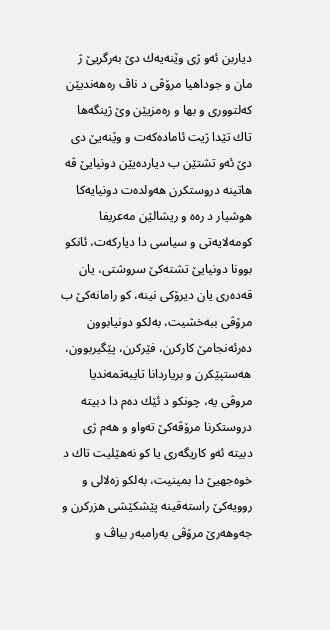دیاربن ئه‌و ژى وێنه‌یه‌ك دێ به‌رگریێ ژ مان و جوداهیا مرۆڤى د ناڤ ره‌هه‌ندیێن كه‌لتوورى و بها و ره‌مزیێن وێ ژینگه‌ها تاك تێدا ژیت ئاماده‌كه‌ت و وێنه‌یێ دى دێ ئه‌و تشتێن ب دیارده‌یێن دونیایێ ڤه‌ هاتینه‌ دروستكرن هه‌ولده‌ت دونیایه‌كا هوشیار د ره‌ه و ریشالێن مه‌عریفا كومه‌لایه‌تى و سیاسى دا دیاركه‌ت، ئانكو بوونا دونیایێ تشته‌كێ سروشتى، یان قه‌ده‌رى یان دیرۆكى نینه‌، كو رامانه‌كێ ب مرۆڤى ببه‌خشیت، به‌لكو دونیابوون ده‌رئه‌نجامێ كاركرن، فێركرن، پێگیربوون، هه‌ستپێكرن و بریاردانا تایبه‌تمه‌ندیا مروڤى یه‌، چونكو د ئێك ده‌م دا دبیته‌ دروستكرنا مرۆڤه‌كێ ته‌واو و هه‌م ژى دبیته‌ ئه‌و كاریگه‌رى یا كو نه‌هێلیت تاك د خوه‌جهیێ دا بمینیت، به‌لكو زه‌لالى و روویه‌كێ راسته‌قینه‌ پێشكێشى هزركرن و جه‌وهه‌رێ مرۆڤى به‌رامبه‌ر بیاڤ و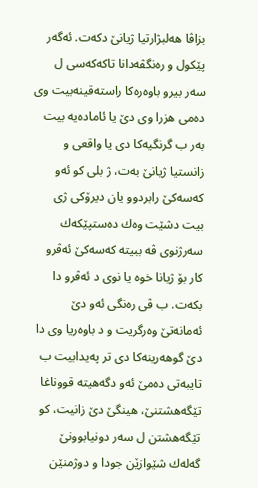بزاڤا هه‌لبژارتیا ژیانێ دكه‌ت. ئه‌گه‌ر پێكول و ره‌نگڤه‌دانا تاكه‌كه‌سى ل سه‌ر بیرو باوه‌ره‌كا راسته‌قینه‌بیت وى ده‌مى هزرا وى دێ یا ئاماده‌یه‌ بیت به‌ر ب گرنگیه‌كا دى یا واقعى و زانستیا ژیانێ به‌ت، ژ بلى كو ئه‌و كه‌سه‌كێ رابردوو یان دیرۆكى ژى بیت دشێت وه‌ك ده‌ستپێكه‌ك سه‌رژنوى ڤه‌ ببیته‌ كه‌سه‌كێ ئه‌ڤرو كار بۆ ژیانا خوه‌ یا نوى د ئه‌ڤرو دا بكه‌ت. ب ڤى ره‌نگى ئه‌و دێ ئه‌مانه‌تێ وه‌رگریت و د باوه‌ریا وى دا دێ گوهه‌رینه‌كا دى تر په‌یدابیت ب تایبه‌تى ده‌مێ ئه‌و دگه‌هیته‌ قووناغا تێگه‌هشتنێ، هینگێ دێ زانیت، كو تێگه‌هشتن ل سه‌ر دونیابوونێ گه‌له‌ك شێوازێن جودا و دوژمنێن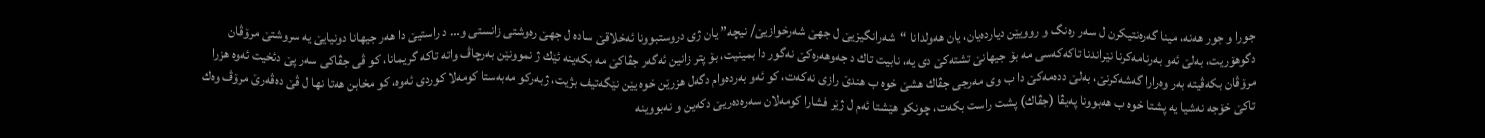جورا و جور هه‌نه‌، مینا گه‌ره‌نتیكرن ل سه‌ر ره‌نگ و روویێن دیارده‌یان، یان هه‌ولدانا “شه‌رانگیزیێ ل جهێ شه‌رخوازیێ/ نیچه‌” یان ژى دروستبوونا ئه‌خلاقێ ساده‌ ل جهێ ره‌وشتى زانستى و… د راستیێ دا هه‌ر جیهانا دونیایێ یه‌ سروشتێ مرۆڤان دگوهۆریت، به‌لێ ئه‌و به‌رنامه‌كرنا نێراندنا تاكه‌كه‌سى مه‌ بۆ جیهانێ تشته‌كێ دى یه‌، نابیت تاك د جه‌وهه‌ره‌كێ نه‌گور دا بمینیت، بۆ پتر زانین ئه‌گه‌ر جڤاكێ مه‌ بكه‌ینه‌ ئێك ژ نموونێن به‌رچاڤ واته‌ تاكه‌ گریمانا، كو ڤى جڤاكى سه‌ر پێ دئخیت ئه‌وه‌ هزرا مرۆڤان بكه‌ڤیته‌ به‌ر وه‌رارا گه‌شه‌كرنێ، به‌لێ دده‌مه‌كێ دا ب وى مه‌رجى جڤاك هشێ خوه‌ ب هندێ رازى نه‌كه‌ت، كو ئه‌و به‌رده‌وام دگه‌ل هزرێن خوه‌ یێن نێگه‌تیف بژیت، ژبه‌ركو مه‌به‌ستا كومه‌لا كوردى ئه‌وه‌، كو مخابن هه‌تا نها ل ڤێ ده‌ڤه‌رێ مرۆڤ وه‌ك تاكێ خۆجه نه‌شیا یه‌ پشتا خوه‌ ب هه‌بوونا په‌یڤا (جڤاك) پشت راست بكه‌ت، چونكو هێشتا ئه‌م ل ژێر فشارا كومه‌لان سه‌ره‌ده‌ریێ دكه‌ین و نه‌بووینه‌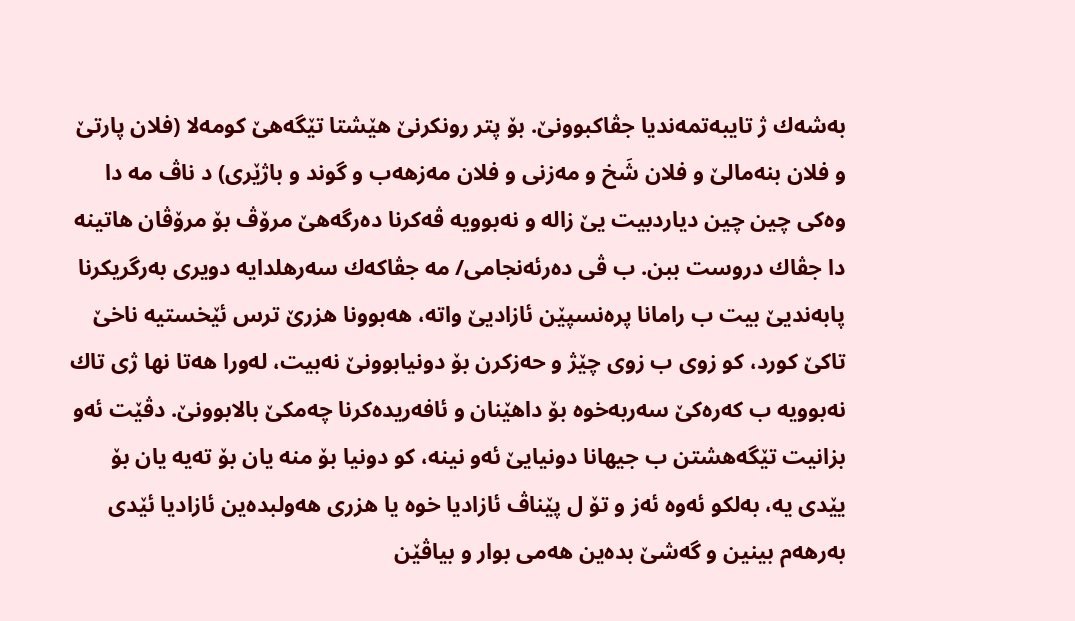به‌شه‌ك ژ تایبه‌تمه‌ندیا جڤاكبوونێ. بۆ پتر رونكرنێ هێشتا تێگه‌هێ كومه‌لا (فلان پارتێ و فلان بنه‌مالێ و فلان شَخ و مه‌زنى و فلان مه‌زهه‌ب و گوند و باژێرى) د ناڤ مه‌ دا وه‌كى چین چین دیاردبیت یێ زاله‌ و نه‌بوویه‌ ڤه‌كرنا ده‌رگه‌هێ مرۆڤ بۆ مرۆڤان هاتینه‌ دا جڤاك دروست ببن. ب ڤى ده‌رئه‌نجامى/ مه‌ جڤاكه‌ك سه‌رهلدایه‌ دویرى به‌رگریكرنا پابه‌ندیێ بیت ب رامانا پره‌نسپێن ئازادیێ واته‌، هه‌بوونا هزرێ ترس ئێخستیه‌ ناخێ تاكێ كورد، كو زوى ب زوى چێژ و حه‌زكرن بۆ دونیابوونێ نه‌بیت، له‌ورا هه‌تا نها ژى تاك نه‌بوویه‌ ب كه‌ره‌كێ سه‌ربه‌خوه‌ بۆ داهێنان و ئافه‌ریده‌كرنا چه‌مكێ بالابوونێ. دڤێت ئه‌و بزانیت تێگه‌هشتن ب جیهانا دونیایێ ئه‌و نینه‌، كو دونیا بۆ منه‌ یان بۆ ته‌یه‌ یان بۆ یێدى یه‌، به‌لكو ئه‌وه‌ ئه‌ز و تۆ ل پێناڤ ئازادیا خوه‌ یا هزرى هه‌ولبده‌ین ئازادیا ئێدى به‌رهه‌م بینین و گه‌شێ بده‌ین هه‌مى بوار و بیاڤێن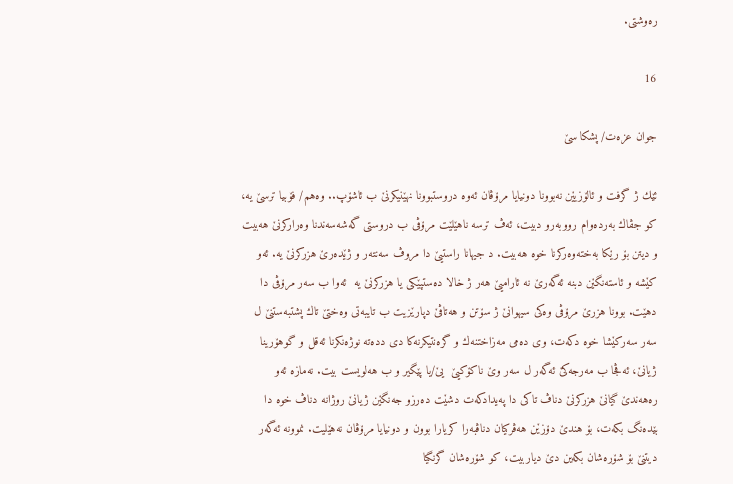ره‌وشتی.

16

جوان عزه‌ت/ پشكا سێ

ئێك ژ گرفت و ئالۆزیێن نه‌بوونا دونیایا مرۆڤان ئه‌وه‌ دروستبوونا نهێنیكرنێ ب ئاشۆپ.. وه‌هم/ فۆبیا ترسێ یه‌، كو جڤاك به‌رده‌وام رووبه‌رو دبیت، ئه‌ڤ ترسه‌ ناهێلێت مرۆڤى ب دروستى گه‌شه‌سه‌ندنا وه‌راركرنێ هه‌بیت و دیتن بۆ رێكا به‌خته‌وه‌ركرنا خوه‌ هه‌بیت. د جیهانا راستیێ دا مروڤ سه‌نته‌ر و ژێده‌رێ هزركرنێ یه‌. ئه‌و كێشه‌ و ئاسته‌نگێن دبنه‌ ئه‌گه‌رێ نه‌ ئارامیێ هه‌ر ژ خالا ده‌ستپێكى یا هزركرنێ یه‌  ئه‌وا ب سه‌ر مرۆڤى دا دهێت. بوونا هزرێ مرۆڤى وه‌كى سیهوانێ ژ سۆتن و هه‌تاڤێ دپارێزیت ب تایبه‌تى وه‌ختێ تاك پشتبه‌ستنێ ل سه‌ر سه‌ركێشا خوه‌ دكه‌ت، وى ده‌مى مه‌زاختنه‌ك و گره‌نتیكرنه‌كا دى دده‌ته‌ نوژه‌نكرنا ئه‌قل و گوهۆرینا ژیانێ، ئه‌ڤجا ب مه‌رجه‌كێ ئه‌گه‌ر ل سه‌ر وێ ناكۆكیێ  یێ/یا پێگیر و ب هه‌لویست بیت. نه‌مازه‌ ئه‌و ره‌هه‌ندێ گیانێ هزركرنێ دناڤ تاكى دا په‌یدادكه‌ت دشێت ده‌رزو جه‌نگێن ژیانێ روژانه‌ دناڤ خوه‌ دا بێده‌نگ بكه‌ت، بۆ هندێ دۆزێن هه‌ڤركیان دناڤبه‌را كریارا بوون و دونیایا مرۆڤان نه‌هێلیت. نموونه‌ ئه‌گه‌ر دیتنێ بۆ شۆره‌شان بكه‌ین دێ دیاربیت، كو شۆره‌شان گرنگیا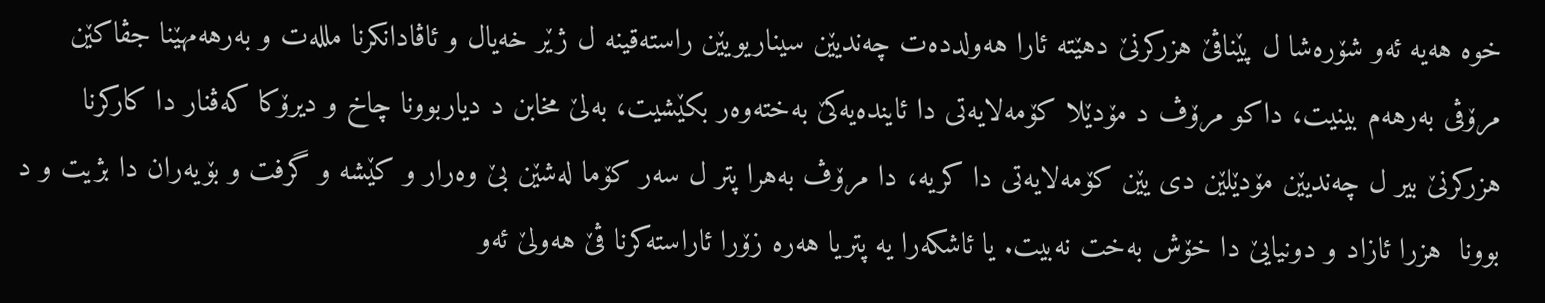خوه‌ هه‌یه‌ ئه‌و شۆره‌شا ل پێناڤێ هزركرنێ دهێته‌ ئارا هه‌ولدده‌ت چه‌ندیێن سیناریویێن راسته‌قینه‌ ل ژێر خه‌یال و ئاڤادانكرنا ملله‌ت و به‌رهه‌مهێنا جڤاكێن مرۆڤى به‌رهه‌م بینیت، داكو مرۆڤ د مۆدێلا كۆمه‌لایه‌تى دا ئاینده‌یه‌كێ به‌خته‌وه‌ر بكێشیت، به‌لێ مخابن د دیاربوونا چاخ و دیرۆكا كه‌ڤنار دا كاركرنا هزركرنێ بیر ل چه‌ندیێن مۆدێلێن دى یێن كۆمه‌لایه‌تى دا كریه‌، دا مرۆڤ به‌هرا پتر ل سه‌ر كۆما له‌شێن بێ وه‌رار و كێشه‌ و گرفت و بۆیه‌ران دا بژیت و د بوونا  هزرا ئازاد و دونیایێ دا خۆش به‌خت نه‌بیت. یا ئاشكه‌را یه‌ پتریا هه‌ره‌ زۆرا ئاراسته‌كرنا ڤێ هه‌ولێ ئه‌و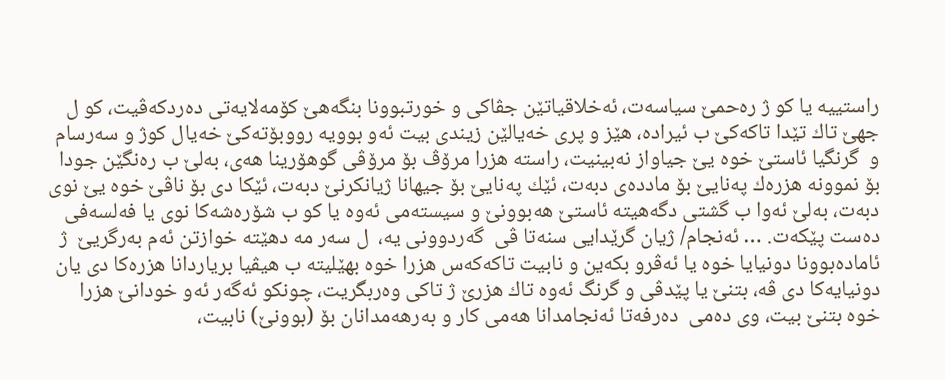راستییه‌ یا كو ژ ره‌حمێ سیاسه‌ت، ئه‌خلاقیاتێن جڤاكى و خورتبوونا بنگه‌هێ كۆمه‌لایه‌تى ده‌ردكه‌ڤیت، كو ل جهێ تاك تێدا تاكه‌كێ ب ئیراده‌، هێز و پرى خه‌یالێن زیندى بیت ئه‌و بوویه‌ رووبۆته‌كێ خه‌یال كوژ و سه‌رسام و  گرنگیا ئاستێ خوه‌ یێ جیاواز نه‌بینیت، راسته‌ هزرا مرۆڤ بۆ مرۆڤى گوهۆرینا هه‌ى، به‌لێ ب ره‌نگێن جودا بۆ نموونه‌ هزره‌ك په‌نایێ بۆ مادده‌ى دبه‌ت، ئێك په‌نایێ بۆ جیهانا ژیانكرنێ دبه‌ت، ئێكا دى بۆ ناڤێ خوه‌ یێ نوى دبه‌ت، به‌لێ ئه‌وا ب گشتى دگه‌هیته‌ ئاستێ هه‌بوونێ و سیسته‌مى ئه‌وه‌ یا كو ب شۆره‌شه‌كا نوى یا فه‌لسه‌فى ده‌ست پێكه‌ت. … ئه‌نجام/ ژیان گرێدایى سنه‌تا ڤى  گه‌ردوونى یه‌،  ل سه‌ر مه‌ دهێته‌ خوازتن ئه‌م به‌رگریێ  ژ ئاماده‌بوونا دونیایا خوه‌ یا ئه‌ڤرو بكه‌ین و نابیت تاكه‌كه‌س هزرا خوه‌ بهێلیته‌ ب هیڤیا بریاردانا هزره‌كا دى یان دونیایه‌كا دى ڤه‌، بتنێ یا پێدڤى و گرنگ ئه‌وه‌ تاك هزرێ ژ تاكى وه‌ربگریت، چونكو ئه‌گه‌ر ئه‌و خودانێ هزرا خوه‌ بتنێ بیت، وى ده‌مى  ده‌رفه‌تا ئه‌نجامدانا هه‌مى كار و به‌رهه‌مدانان بۆ (بوونێ) نابیت،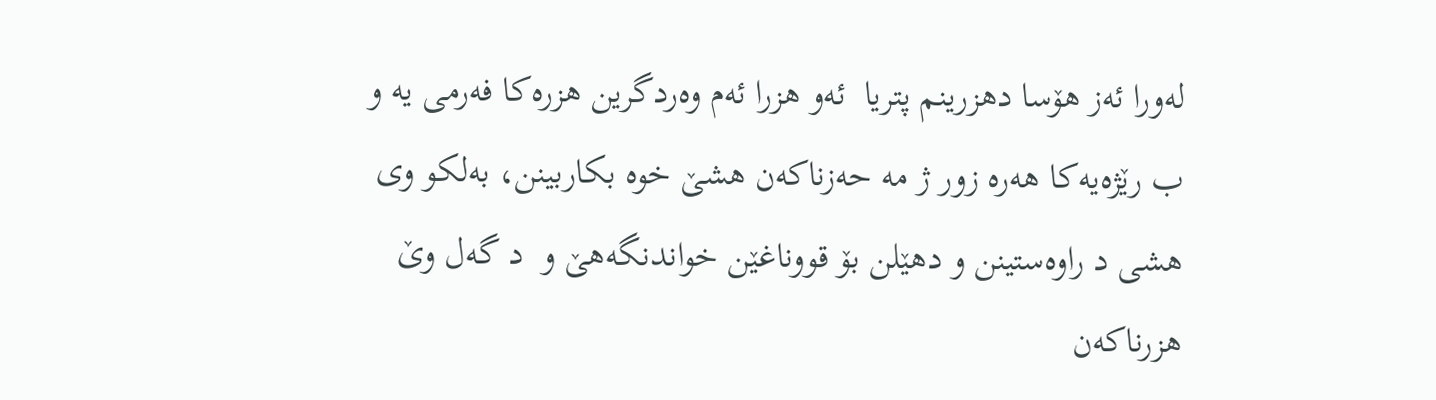له‌ورا ئه‌ز هۆسا دهزرینم پتریا  ئه‌و هزرا ئه‌م وه‌ردگرین هزره‌كا فه‌رمى یه‌ و ب رێژه‌یه‌كا هه‌ره‌ زور ژ مه‌ حه‌زناكه‌ن هشێ خوه‌ بكاربینن، به‌لكو وى هشى د راوه‌ستینن و دهێلن بۆ قووناغێن خواندنگه‌هێ و  د گه‌ل وێ هزرناكه‌ن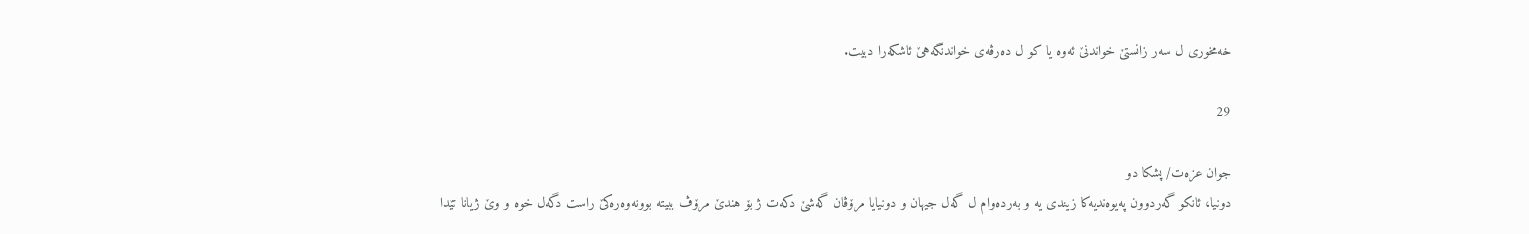خه‌مخورى ل سه‌ر زانستێ خواندنێ ئه‌وه‌ یا كو ل ده‌رڤه‌ى خواندنگه‌هێ ئاشكه‌را دبیت.

29

جوان عزه‌ت/ پشكا دو
دونیا، ئانكو گه‌ردوون په‌یوه‌ندیه‌كا زیندى یه‌ و به‌رده‌وام ل گه‌ل جیهان و دونیایا مرۆڤان گه‌شێ دكه‌ت ژ بۆ هندێ مرۆڤ ببیته‌ بوونه‌وه‌ره‌كێ راست دگه‌ل خوه‌ و وێ ژیانا تێدا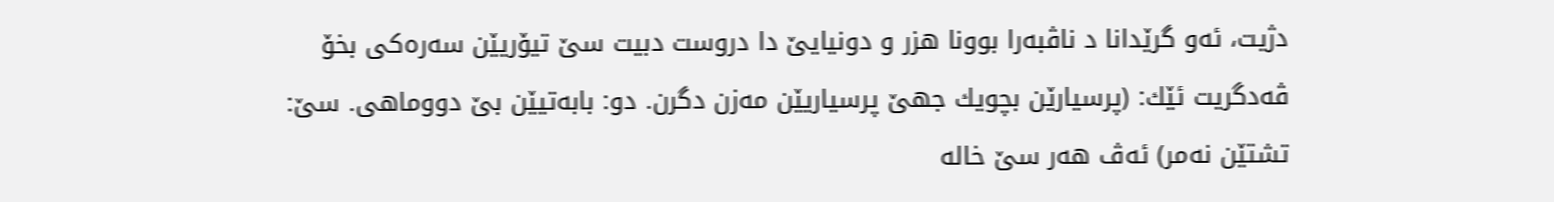دژیت، ئه‌و گرێدانا د ناڤبه‌را بوونا هزر و دونیایێ دا دروست دبیت سێ تیۆریێن سه‌ره‌كى بخۆ ڤه‌دگریت ئێك: (پرسیارێن بچویك جهێ پرسیاریێن مه‌زن دگرن. دو: بابه‌تیێن بێ دووماهی. سێ: تشتێن نه‌مر) ئه‌ڤ هه‌ر سێ خاله‌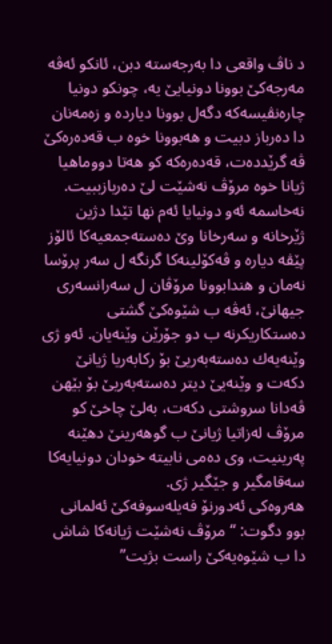د ناڤ واقعى دا به‌رجه‌سته‌ دبن، ئانكو ئه‌ڤه‌ مه‌رجه‌كێ بوونا دونیایێ یه‌، چونكو دونیا چاره‌نڤیسه‌كه‌ دگه‌ل بوونا دیارده‌ و زه‌مه‌نان دا ده‌رباز دبیت و هه‌بوونا خوه‌ ب قه‌ده‌ره‌كێ ڤه‌ گرێدده‌ت، قه‌ده‌ره‌كه‌ كو هه‌تا دووماهیا ژیانا خوه‌ مرۆڤ نه‌شێت لێ ده‌ربازببیت. نه‌خاسمه‌ ئه‌و دونیایا ئه‌م نها تێدا دژین ژێرخانه‌ و سه‌رخانا وێ ده‌سته‌جمعیه‌كا ئالۆز پێڤه‌ دیاره‌ و ڤه‌كۆلینه‌كا گرنگه‌ ل سه‌ر پرۆسا نه‌مان و هندابوونا مرۆڤان ل سه‌رانسه‌رى جیهانێ، ئه‌ڤه‌ ب شێوه‌كێ گشتى ده‌ستكاریكرنه‌ ب دو جۆرێن وێنه‌یان. ئه‌و ژى وێنه‌یه‌ك ده‌سته‌به‌ریێ بۆ ركابه‌ریا ژیانێ دكه‌ت و وێنه‌یێ دیتر ده‌سته‌به‌ریێ بۆ بێهن ڤه‌دانا سروشتى دكه‌ت، به‌لێ چاخێ كو مرۆڤ له‌زاتیا ژیانێ ب گوهه‌رینێ دهێنه‌ په‌رینیت، وى ده‌مى نابیته‌ خودان دونیایه‌كا سه‌قامگیر و جێگیر ژى.
هه‌روه‌كى ئه‌دورنۆ فه‌یله‌سوفه‌كێ ئه‌لمانى بوو دگوت: “مرۆڤ نه‌شێت ژیانه‌كا شاش دا ب شێوه‌یه‌كێ راست بژیت”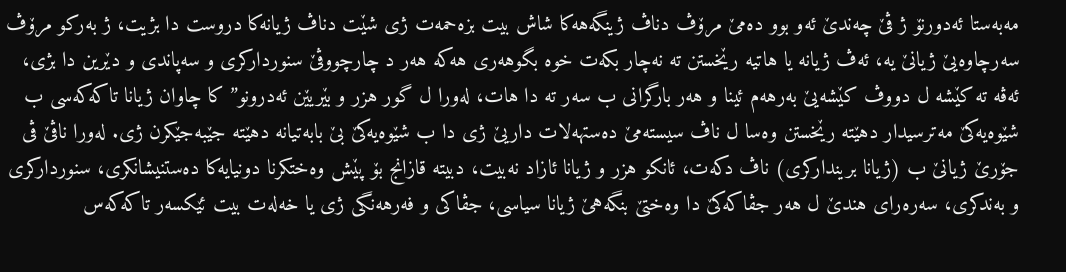مه‌به‌ستا ئه‌دورنۆ ژ ڤێ چه‌ندێ ئه‌و بوو ده‌مێ مرۆڤ دناڤ ژینگه‌هه‌كا شاش بیت بزه‌حمه‌ت ژى شێت دناڤ ژیانه‌كا دروست دا بژیت، ژ به‌ركو مرۆڤ سه‌رچاوه‌یێ ژیانێ یه‌، ئه‌ڤ ژیانه‌ یا هاتیه‌ رێخستن ته‌ نه‌چار بكه‌ت خوه‌ بگوهه‌رى هه‌كه‌ هه‌ر د چارچووڤێ سنورداركرى و سه‌پاندى و دێرین دا بژى، ئه‌ڤه‌ ته‌ كێشه‌ ل دووڤ كێشه‌یێ به‌رهه‌م ئینا و هه‌ر بارگرانى ب سه‌ر ته‌ دا هات، له‌ورا ل گور هزر و بێریێن ئه‌درونو” كا چاوان ژیانا تاكه‌كه‌سى ب شێوه‌یه‌كێ مه‌ترسیدار دهێته‌ رێخستن وه‌سا ل ناڤ سیسته‌مێ ده‌ستهه‌لات داریێ ژى دا ب شێوه‌یه‌كێ بێ بابه‌تیانه‌ دهێته‌ جێبه‌جێكرن ژى. له‌ورا ناڤێ ڤى جۆرێ ژیانێ ب (ژیانا برینداركرى) ناڤ دكه‌ت، ئانكو هزر و ژیانا ئازاد نه‌بیت، دبیته‌ قازانج بۆ پێش وه‌ختكرنا دونیایه‌كا ده‌ستنیشانكرى، سنورداركرى و به‌ندكرى، سه‌ره‌راى هندێ ل هه‌ر جڤاكه‌كێ دا وه‌ختێ بنگه‌هێ ژیانا سیاسى، جڤاكى و فه‌رهه‌نگى ژى یا خه‌له‌ت بیت ئێكسه‌ر تاكه‌كه‌س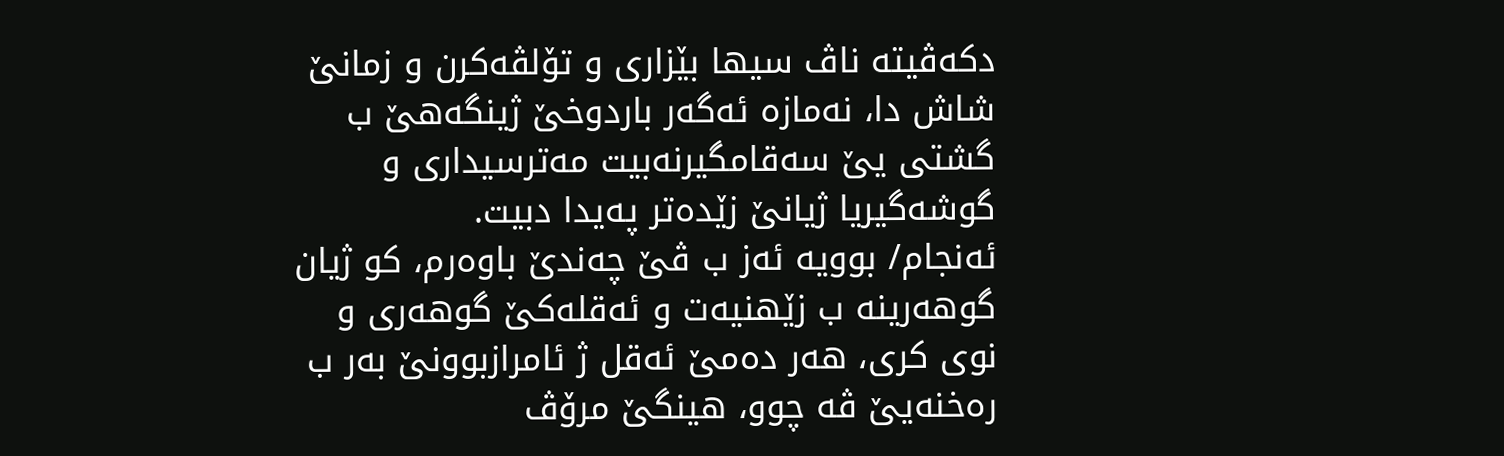دكه‌ڤیته‌ ناڤ سیها بێزارى و تۆلڤه‌كرن و زمانێ شاش دا، نه‌مازه‌ ئه‌گه‌ر باردوخێ ژینگه‌هێ ب گشتى یێ سه‌قامگیرنه‌بیت مه‌ترسیدارى و گوشه‌گیریا ژیانێ زێده‌تر په‌یدا دبیت.
ئه‌نجام/ بوویه‌ ئه‌ز ب ڤێ چه‌ندێ باوه‌رم، كو ژیان گوهه‌رینه‌ ب زێهنیه‌ت و ئه‌قله‌كێ گوهه‌رى و نوى كرى، هه‌ر ده‌مێ ئه‌قل ژ ئامرازبوونێ به‌ر ب ره‌خنه‌یێ ڤه‌ چوو، هینگێ مرۆڤ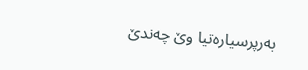به‌رپرسیاره‌تیا وێ چه‌ندێ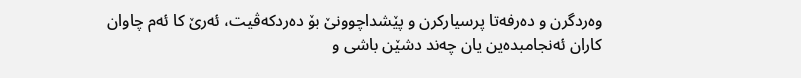وه‌ردگرن و ده‌رفه‌تا پرسیاركرن و پێشداچوونێ بۆ ده‌ردكه‌ڤیت، ئه‌رێ كا ئه‌م چاوان كاران ئه‌نجامبده‌ین یان چه‌ند دشێن باشى و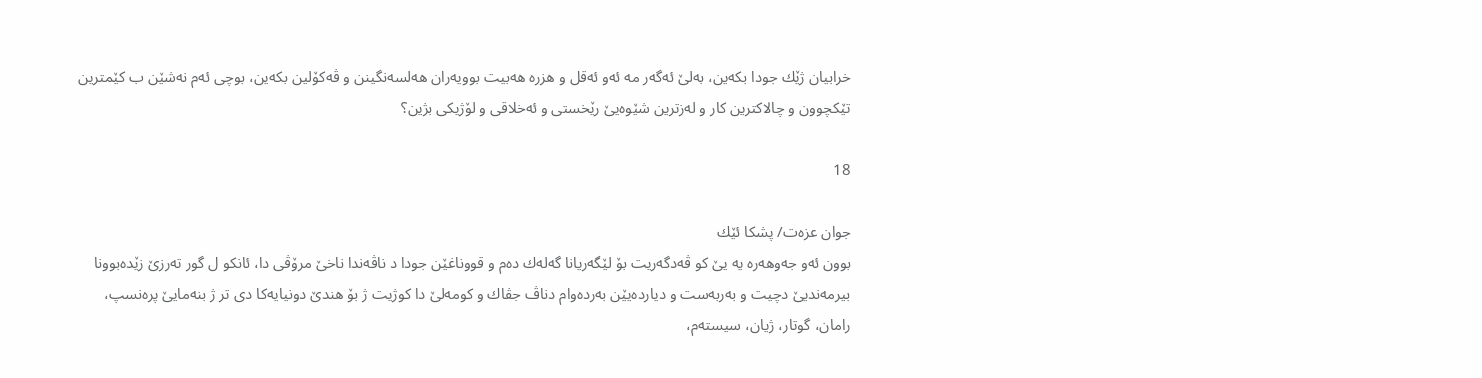خرابیان ژێك جودا بكه‌ین، به‌لێ ئه‌گه‌ر مه‌ ئه‌و ئه‌قل و هزره‌ هه‌بیت بوویه‌ران هه‌لسه‌نگینن و ڤه‌كۆلین بكه‌ین، بوچى ئه‌م نه‌شێن ب كێمترین تێكچوون و چالاكترین كار و له‌زترین شێوه‌یێ رێخستى و ئه‌خلاقى و لۆژیكى بژین؟

18

جوان عزه‌ت/ پشكا ئێك
بوون ئه‌و جه‌وهه‌ره‌ یه‌ یێ كو ڤه‌دگه‌ریت بۆ لێگه‌ریانا گه‌له‌ك ده‌م و قووناغێن جودا د ناڤه‌ندا ناخێ مرۆڤى دا، ئانكو ل گور ته‌رزێ زێده‌بوونا بیرمه‌ندیێ دچیت و به‌ربه‌ست و دیارده‌یێن به‌رده‌وام دناڤ جڤاك و كومه‌لێ دا كوژیت ژ بۆ هندێ دونیایه‌كا دى تر ژ بنه‌مایێ پره‌نسپ، رامان، گوتار، ژیان، سیسته‌م،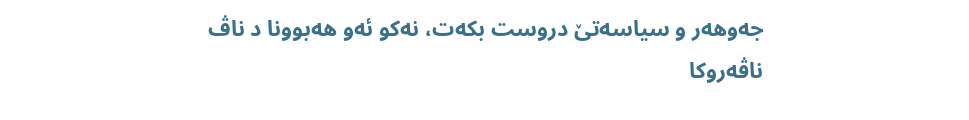جه‌وهه‌ر و سیاسه‌تێ دروست بكه‌ت، نه‌كو ئه‌و هه‌بوونا د ناڤ ناڤه‌روكا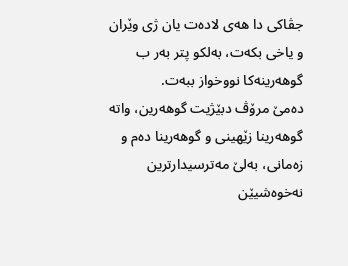جڤاكى دا هه‌ى لاده‌ت یان ژى وێران و یاخى بكه‌ت، به‌لكو پتر به‌ر ب گوهه‌رینه‌كا نووخواز ببه‌ت.
ده‌مێ مرۆڤ دبێژیت گوهه‌رین، واته‌ گوهه‌رینا زێهینى و گوهه‌رینا ده‌م و زه‌مانى، به‌لێ مه‌ترسیدارترین نه‌خوه‌شیێن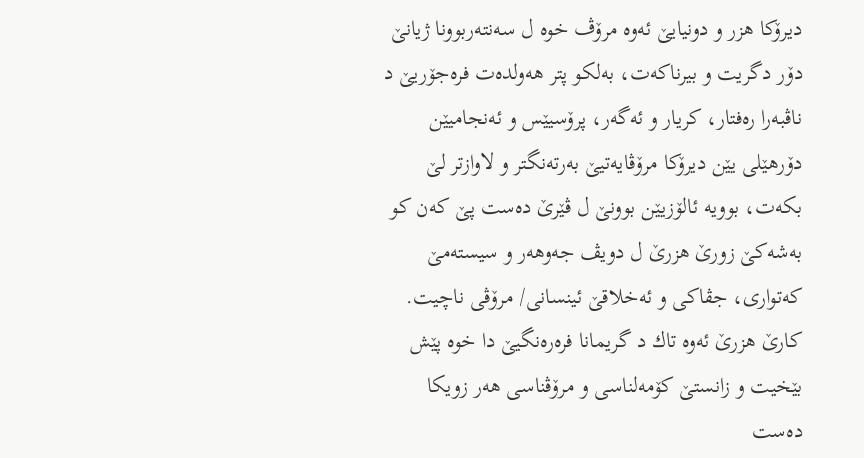دیرۆكا هزر و دونیایێ ئه‌وه‌ مرۆڤ خوه‌ ل سه‌نته‌ربوونا ژیانێ دۆر دگریت و بیرناكه‌ت، به‌لكو پتر هه‌ولده‌ت فره‌جۆریێ د ناڤبه‌را ره‌فتار، كریار و ئه‌گه‌ر، پرۆسیێس و ئه‌نجامیێن دۆرهێلى یێن دیرۆكا مرۆڤایه‌تیێ به‌رته‌نگتر و لاوازتر لێ بكه‌ت، بوویه‌ ئالۆزیێن بوونێ ل ڤێرێ ده‌ست پێ كه‌ن كو به‌شه‌كێ زورێ هزرێ ل دویڤ جه‌وهه‌ر و سیسته‌مێ كه‌توارى، جڤاكى و ئه‌خلاقێ ئینسانى/ مرۆڤى ناچیت. كارێ هزرێ ئه‌وه‌ تاك د گریمانا فره‌ره‌نگیێ دا خوه‌ پێش بێخیت و زانستێ كۆمه‌لناسى و مرۆڤناسى هه‌ر زویكا ده‌ست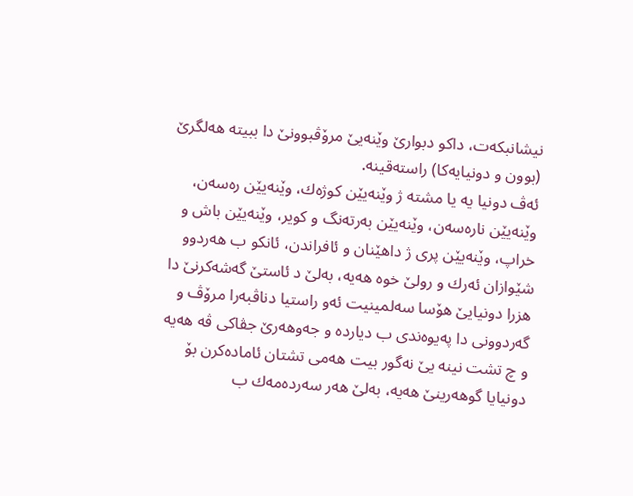نیشانبكه‌ت، داكو دبوارێ وێنه‌یێ مرۆڤبوونێ دا ببیته‌ هه‌لگرێ (بوون و دونیایه‌كا) راسته‌قینه‌.
ئه‌ڤ دونیا یه‌ یا مشته‌ ژ وێنه‌یێن كوژه‌ك، وێنه‌یێن ره‌سه‌ن، وێنه‌یێن ناره‌سه‌ن، وێنه‌یێن به‌رته‌نگ و كویر، وێنه‌یێن باش و خراپ، وێنه‌یێن پرى ژ داهێنان و ئافراندن، ئانكو ب هه‌ردوو شێوازان ئه‌رك و رولێ خوه‌ هه‌یه‌، به‌لێ د ئاستێ گه‌شه‌كرنێ دا هزرا دونیایێ هۆسا سه‌لمینیت ئه‌و راستیا دناڤبه‌را مرۆڤ و گه‌ردوونى دا په‌یوه‌ندى ب دیارده‌ و جه‌وهه‌رێ جڤاكى ڤه‌ هه‌یه‌ و چ تشت نینه‌ یێ نه‌گور بیت هه‌مى تشتان ئاماده‌كرن بۆ دونیایا گوهه‌رینێ هه‌یه‌، به‌لێ هه‌ر سه‌رده‌مه‌ك ب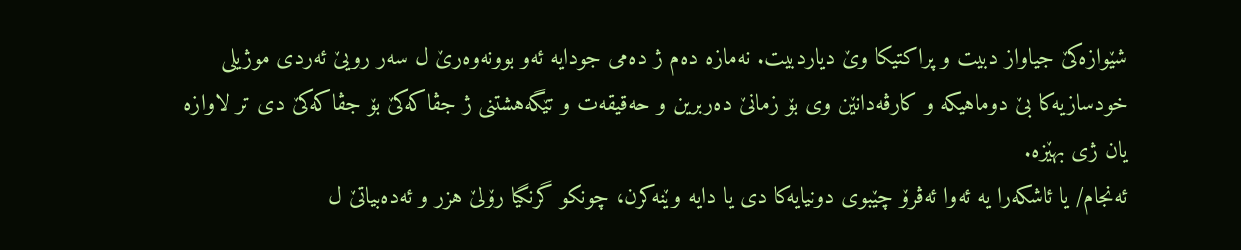شێوازه‌كێ جیاواز دبیت و پراكتیكا وێ دیاردبیت. نه‌مازه‌ ده‌م ژ ده‌مى جودایه‌ ئه‌و بوونه‌وه‌رێ ل سه‌ر رویێ ئه‌ردى موژیلى خودسازیه‌كا بێ دوماهیكه‌ و كارڤه‌دانێن وى بۆ زمانێ ده‌ربرین و حه‌قیقه‌ت و تێگه‌هشتنى ژ جڤاكه‌كێ بۆ جڤاكه‌كێ دى تر لاوازه‌ یان ژى بهێزه‌.
ئه‌نجام/ یا ئاشكه‌را یه‌ ئه‌وا ئه‌ڤرۆ چێبوى دونیایه‌كا دى یا دایه‌ وێنه‌كرن، چونكو گرنگیا رۆلێ هزر و ئه‌ده‌بیاتێ ل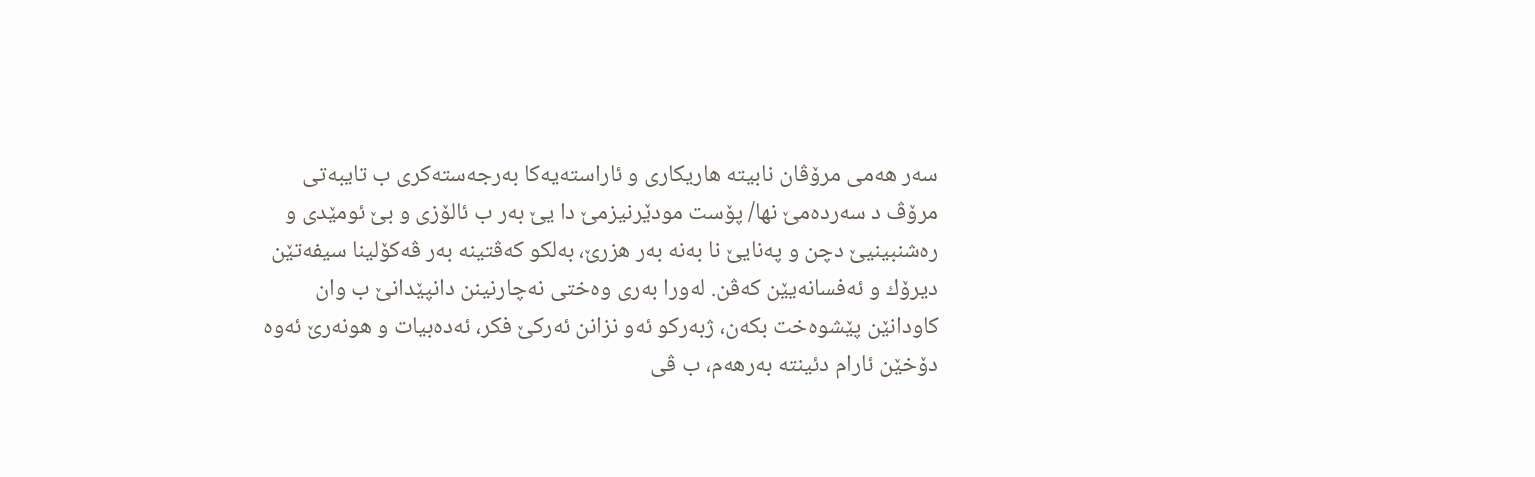سه‌ر هه‌مى مرۆڤان نابیته‌ هاریكارى و ئاراسته‌یه‌كا به‌رجه‌سته‌كرى ب تایبه‌تى مرۆڤ د سه‌رده‌مێ نها/ پۆست مودێرنیزمێ دا یێ به‌ر ب ئالۆزى و بێ ئومێدى و ره‌شنبینیێ دچن و په‌نایێ نا به‌نه‌ به‌ر هزرێ، به‌لكو كه‌ڤتینه‌ به‌ر ڤه‌كۆلینا سیفه‌تێن دیرۆك و ئه‌فسانه‌یێن كه‌ڤن. له‌ورا به‌رى وه‌ختى نه‌چارنینن دانپێدانێ ب وان كاودانێن پێشوه‌خت بكه‌ن، ژبه‌ركو ئه‌و نزانن ئه‌ركێ فكر، ئه‌ده‌بیات و هونه‌رێ ئه‌وه‌ دۆخێن ئارام دئینته‌ به‌رهه‌م، ب ڤى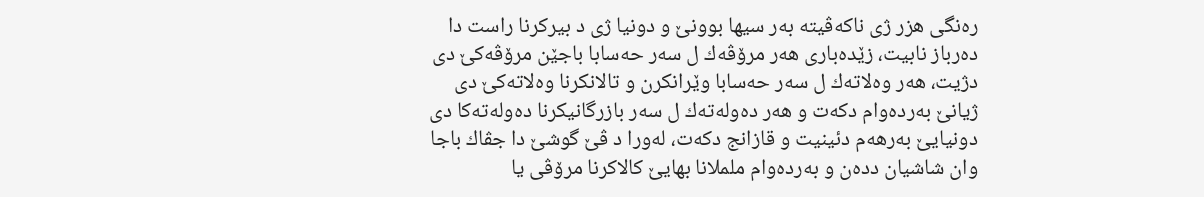ره‌نگى هزر ژى ناكه‌ڤیته‌ به‌ر سیها بوونێ و دونیا ژى د بیركرنا راست دا ده‌رباز نابیت، زێده‌بارى هه‌ر مرۆڤه‌ك ل سه‌ر حه‌سابا باجێن مرۆڤه‌كێ دى دژیت، هه‌ر وه‌لاته‌ك ل سه‌ر حه‌سابا وێرانكرن و تالانكرنا وه‌لاته‌كێ دى ژیانێ به‌رده‌وام دكه‌ت و هه‌ر ده‌وله‌ته‌ك ل سه‌ر بازرگانیكرنا ده‌وله‌ته‌كا دى دونیایێ به‌رهه‌م دئینیت و قازانج دكه‌ت، له‌ورا د ڤێ گوشێ دا جڤاك باجا وان شاشیان دده‌ن و به‌رده‌وام ململانا بهایێ كالاكرنا مرۆڤى یا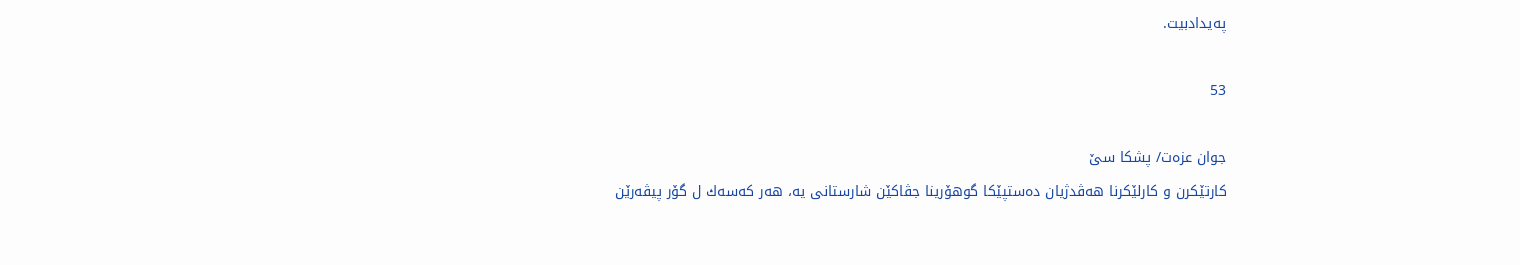په‌یدادبیت.

53

جوان عزه‌ت/ پشكا سێ
كارتێكرن و كارلێكرنا هه‌ڤدژیان ده‌ستپێكا گوهۆرینا جڤاكێن شارستانى یه‌، هه‌ر كه‌سه‌ك ل گۆر پیڤه‌رێن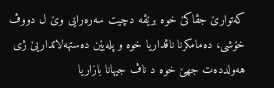كه‌توارێ جڤاكێ خوه‌ برێڤه‌ دچیت سه‌ره‌رایى وێ ل دووڤ خۆشى، ده‌مامكرنا ناڤداریا خوه‌ و پله‌یێن ده‌ستهه‌لاتداریێ ژى هه‌ولدده‌ت جهێ خوه‌ د ناڤ جیهانا بازاریا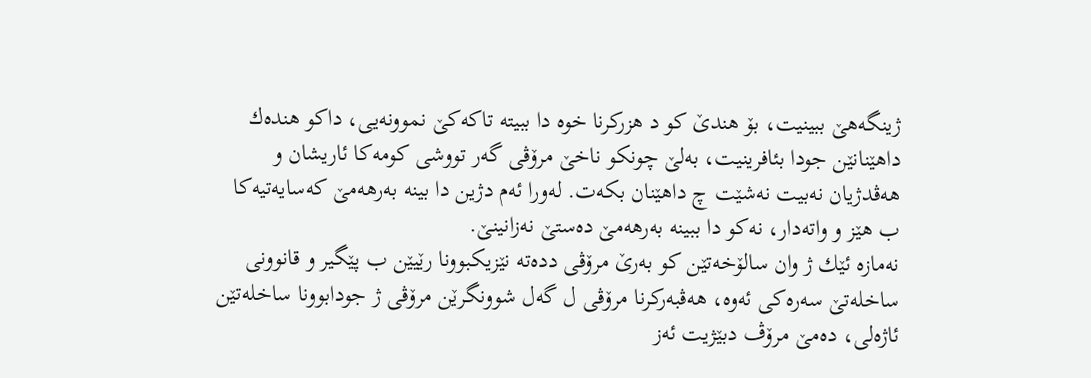ژینگه‌هێ ببینیت، بۆ هندێ كو د هزركرنا خوه‌ دا ببیته‌ تاكه‌كێ نموونه‌یى، داكو هنده‌ك داهێنانێن جودا بئافرینیت، به‌لێ چونكو ناخێ مرۆڤى گه‌ر تووشى كومه‌كا ئاریشان و هه‌ڤدژیان نه‌بیت نه‌شێت چ داهێنان بكه‌ت. له‌ورا ئه‌م دژین دا بینه‌ به‌رهه‌مێ كه‌سایه‌تیه‌كا ب هێز و واته‌دار، نه‌كو دا ببینه‌ به‌رهه‌مێ ده‌ستێ نه‌زانینێ.
نه‌مازه‌ ئێك ژ وان سالۆخه‌تێن كو به‌رێ مرۆڤى دده‌ته‌ نێزیكبوونا رێیێن ب پێگیر و قانوونى ساخله‌تێ سه‌ره‌كى ئه‌وه‌، هه‌ڤبه‌ركرنا مرۆڤى ل گه‌ل شوونگرێن مرۆڤى ژ جودابوونا ساخله‌تێن ئاژه‌لى، ده‌مێ مرۆڤ دبێژیت ئه‌ز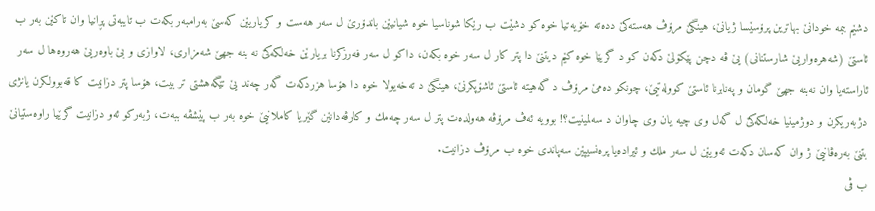دشێم ببمه‌ خودانێ بهاترین پرۆسێسا ژیانێ، هینگێ مرۆڤ هه‌سته‌كێ دده‌ته‌ خۆیه‌تیا خوه‌ كو دشێت ب رێكا شوناسیا خوه‌ شیانیێن باندۆرێ ل سه‌ر هه‌ست و كریاریێن كه‌سێ به‌رامبه‌ر بكه‌ت ب تایبه‌تى پڕانیا وان تاكێن به‌ر ب ئاستێ (شه‌هره‌واریێ شارستنانى) یێ ڤه‌ دچن پێكۆلێ دكه‌ن كو د گریێا خوه‌ كێم دیتنێ دا پتر كار ل سه‌ر خوه‌ بكه‌ن، داكو ل سه‌ر فه‌رزكرنا بریارێن خه‌لكه‌كێ نه‌ بنه‌ جهێ شه‌مزارى، لاوازى و بێ باوه‌ریێ هه‌روه‌ها ل سه‌ر ئاراسته‌یا وان نه‌بنه‌ جهێ گومان و په‌نابرنا ئاستێ كووله‌تیێ، چونكو ده‌مێ مرۆڤ د گه‌هیته‌ ئاستێ ئاشۆپكرنێ، هینگێ د ته‌خه‌یولا خوه‌ دا هۆسا هزردكه‌ت گه‌ر چه‌ند یێ تێگه‌هشتى تر بیت، هۆسا پتر دزانیت كا قه‌بوولكرن یانژى دژبه‌ریكرن و دوژمینیا خه‌لكه‌كێ ل گه‌ل وى چیه‌ یان وى چاوان د سه‌لمینیت؟! بوویه‌ ئه‌ڤ مرۆڤه‌ هه‌ولده‌ت پتر ل سه‌ر چه‌مك و كارڤه‌دانێن گێریا كاملانیێ خوه‌ به‌ر ب پێشڤه‌ ببه‌ت، ژبه‌ركو ئه‌و دزانیت گرێیا راوه‌ستیانێ بتنێ به‌ره‌ڤانیێ ژ وان كه‌سان دكه‌ت ئه‌ویێن ل سه‌ر ملك و ئیراده‌یا پره‌نسیپێن سه‌پاندى خوه‌ ب مرۆڤ دزانیت.
ب ڤى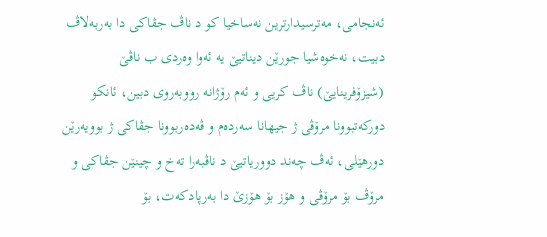ئه‌نجامى، مه‌ترسیدارترین نه‌ساخیا كو د ناڤ جڤاكى دا به‌ربه‌لاڤ دبیت، نه‌خوه‌شیا جورێن دیناتیێ یه‌ ئه‌وا وه‌ردى ب ناڤێ (شیزۆفرینایێ) ناڤ كریى و ئه‌م رۆژانه‌ رووبه‌روى دبین، ئانكو دوركه‌تبوونا مرۆڤى ژ جیهانا سه‌رده‌م و ڤه‌ده‌ربوونا جڤاكى ژ بوویه‌رێن دورهێلى، ئه‌ڤ چه‌ند دووریاتیێ د ناڤبه‌را ته‌خ و چینێن جڤاكى و مرۆڤ بۆ مرۆڤى و هۆز بۆ هۆزێ دا به‌رپادكه‌ت، بۆ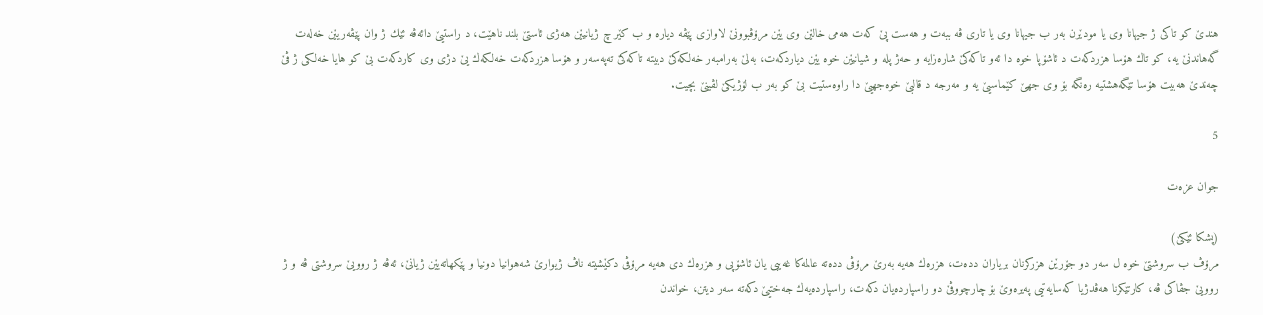هندێ كو تاكى ژ جیهانا وى یا مودێرن به‌ر ب جیهانا وى یا تارى ڤه‌ ببه‌ت و هه‌ست پێ كه‌ت هه‌مى خالێن وى یێن مرۆڤبوونێ لاوازى پێڤه‌ دیاره‌ و ب كێر چ ژیانیێن هه‌ژى ئاستێ بلند ناهێت، د راستیێ دائه‌ڤه‌ ئێك ژ وان پێڤه‌ریێن خه‌له‌ت گه‌هاندنێ یه‌، كو تاك هۆسا هزردكه‌ت د ئاشۆپا خوه‌ دا ئه‌و تاكه‌كێ شاره‌زایه‌ و حه‌ژ پله‌ و شیانیێن خوه‌ یێن دیاردكه‌ت، به‌لێ به‌رامبه‌ر خه‌لكه‌كێ دبیته‌ تاكه‌كێ ته‌په‌سه‌ر و هۆسا هزردكه‌ت خه‌لكه‌ك یێ دژى وى كاردكه‌ت بێ كو هایا خه‌لكى ژ ڤێ چه‌ندێ هه‌بیت هۆسا تێگه‌هشتیه‌ ره‌نگه‌ بۆ وى جهێ كێماسیێ یه‌ و مه‌رجه‌ د قالبێ خوه‌جهیێ دا راوه‌ستیت بێ كو به‌ر ب لۆژیكێ لڤینێ بچیت.

5

جوان عزه‌ت

(پشكا ئێكێ)
مرۆڤ ب سروشتێ خوه‌ ل سه‌ر دو جۆرێن هزركرنان بریاران دده‌ت، هزره‌ك هه‌یه‌ به‌رێ مرۆڤى دده‌ته‌ عالمه‌كا غه‌یبى یان ئاشۆپى و هزره‌ك دى هه‌یه‌ مرۆڤى دكێشیته‌ ناڤ ژیوارێ شه‌هوانیا دونیا و پێكهاته‌یێن ژیانێ، ئه‌ڤه‌ ژ روویێ سروشتى ڤه‌ و ژ روویێ جڤاكى ڤه‌، كارتێكرنا هه‌ڤدژیا كه‌سایه‌تیى په‌یره‌وێ بۆ چارچووڤێ دو راسپارده‌یان دكه‌ت، راسپارده‌یه‌ك جه‌ختیێ دكه‌ته‌ سه‌ر دیتن، خواندن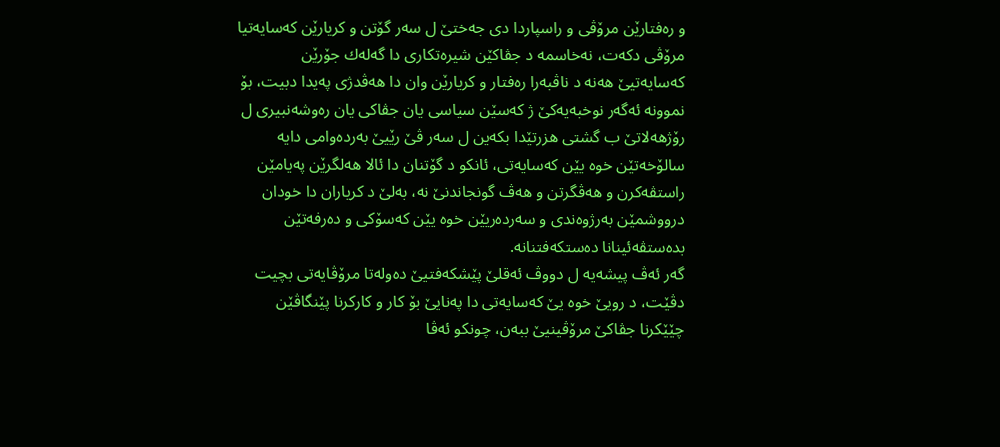و ره‌فتارێن مرۆڤى و راسپاردا دى جه‌ختێ ل سه‌ر گۆتن و كریارێن كه‌سایه‌تیا مرۆڤى دكه‌ت، نه‌خاسمه‌ د جڤاكێن شیره‌تكارى دا گه‌له‌ك جۆرێن كه‌سایه‌تیێ هه‌نه‌ د ناڤبه‌را ره‌فتار و كریارێن وان دا هه‌ڤدژى په‌یدا دبیت، بۆ نموونه‌ ئه‌گه‌ر نوخبه‌یه‌كێ ژ كه‌سێن سیاسى یان جڤاكى یان ره‌وشه‌نبیرى ل رۆژهه‌لاتێ ب گشتى هزرتێدا بكه‌ین ل سه‌ر ڤێ رێیێ به‌رده‌وامى دایه‌ سالۆخه‌تێن خوه‌ یێن كه‌سایه‌تى، ئانكو د گۆتنان دا ئالا هه‌لگرێن په‌یامێن راستڤه‌كرن و هه‌ڤگرتن و هه‌ڤ گونجاندنێ نه‌، به‌لێ د كریاران دا خودان درووشمێن به‌رژوه‌ندى و سه‌رده‌ریێن خوه‌ یێن كه‌سۆكى و ده‌رفه‌تێن بده‌ستڤه‌ئینانا ده‌ستكه‌فتنانه‌.
گه‌ر ئه‌ڤ پیشه‌یه‌ ل دووڤ ئه‌قلێ پێشكه‌فتیێ ده‌وله‌تا مرۆڤایه‌تى بچیت دڤێت، د رویێ خوه‌ یێ كه‌سایه‌تى دا په‌نایێ بۆ كار و كاركرنا پێنگاڤێن چێێكرنا جڤاكێ مرۆڤینیێ ببه‌ن، چونكو ئه‌ڤا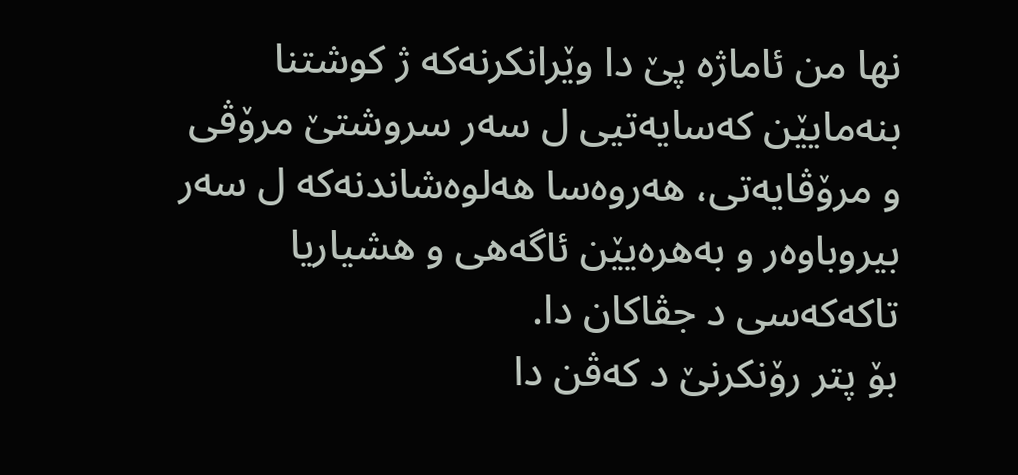نها من ئاماژه‌ پێ دا وێرانكرنه‌كه‌ ژ كوشتنا بنه‌مایێن كه‌سایه‌تیى ل سه‌ر سروشتێ مرۆڤى و مرۆڤایه‌تى، هه‌روه‌سا هه‌لوه‌شاندنه‌كه‌ ل سه‌ر بیروباوه‌ر و به‌هره‌یێن ئاگه‌هى و هشیاریا تاكه‌كه‌سى د جڤاكان دا.
بۆ پتر رۆنكرنێ د كه‌ڤن دا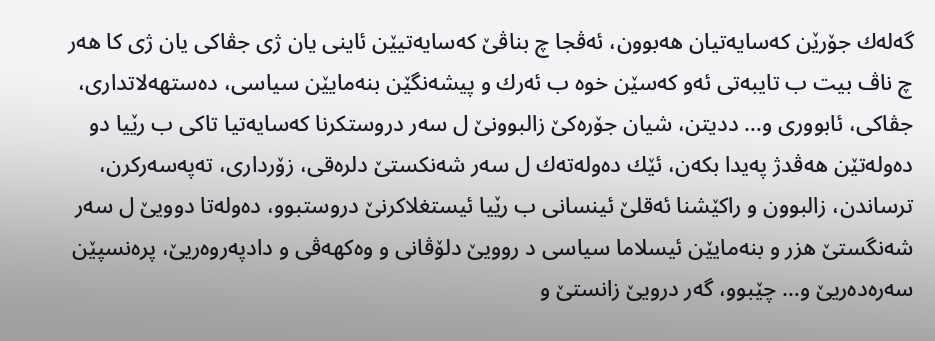گه‌له‌ك جۆرێن كه‌سایه‌تیان هه‌بوون، ئه‌ڤجا چ بناڤێ كه‌سایه‌تیێن ئاینى یان ژى جڤاكى یان ژى كا هه‌ر چ ناڤ بیت ب تایبه‌تى ئه‌و كه‌سێن خوه‌ ب ئه‌رك و پیشه‌نگێن بنه‌مایێن سیاسى، ده‌ستهه‌لاتدارى، جڤاكى، ئابوورى و… ددیتن، شیان جۆره‌كێ زالبوونێ ل سه‌ر دروستكرنا كه‌سایه‌تیا تاكى ب رێیا دو ده‌وله‌تێن هه‌ڤدژ په‌یدا بكه‌ن، ئێك ده‌وله‌ته‌ك ل سه‌ر شه‌نكستێ دلره‌قى، زۆردارى، ته‌په‌سه‌ركرن، ترساندن، زالبوون و راكێشنا ئه‌قلێ ئینسانى ب رێیا ئیستغلاكرنێ دروستبوو، ده‌وله‌تا دوویێ ل سه‌ر شه‌نگستێ هزر و بنه‌مایێن ئیسلاما سیاسى د روویێ دلۆڤانى و وه‌كهه‌ڤى و دادپه‌روه‌ریێ، پره‌نسپێن سه‌ره‌ده‌ریێ و… چێبوو، گه‌ر درویێ زانستێ و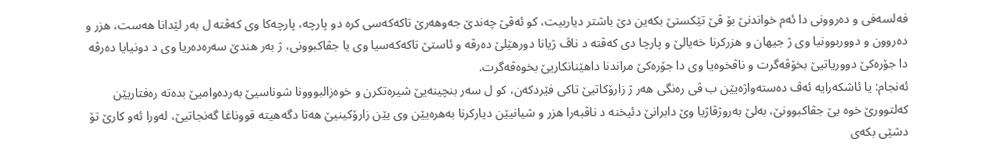فه‌لسه‌فى و ده‌روونى دا ئه‌م خواندنێ بۆ ڤێ تێكستێ بكه‌ین دێ باشتر دیاربیت، كو ئه‌ڤێ چه‌ندێ جه‌وهه‌رێ تاكه‌كه‌سى كره‌ دو پارچه‌، پارچه‌كا وى كه‌ڤته‌ ل به‌ر لێدانا هه‌ست، هزر و ده‌روون و دووربوونیا وى ژ جیهان و هزركرنا خه‌یالێ و پارچا دى كه‌ڤته‌ د ناڤ ژیانا دورهێلێ ده‌رڤه‌ و ئاستێ تاكه‌كه‌سیا وى یا جڤاكبوونى، ژ به‌ر هندێ سه‌ره‌ده‌ریا وى د دونیایا ده‌رڤه‌ دا جۆره‌كێ دووریاتیێ بخۆڤه‌گرت و ناڤخوه‌یا وى دا جۆره‌كێ مراندنا داهێنانكاریێ بخوه‌ڤه‌گرت.
ئه‌نجام: یا ئاشكه‌رایه‌ ئه‌ڤ ده‌سته‌واژه‌یێن ب ڤى ره‌نگى هه‌ر ژ زارۆكاتیێ تاكى فێردكه‌ن، كو ل سه‌ر بنچینه‌یێ شیره‌تكرن و خوه‌زالبووونا شوناسیێ به‌رده‌وامیێ بده‌ته‌ ره‌فتاریێن كه‌لتوورێ خوه‌ یێ جڤاكبوونێ، به‌لێ به‌روژڤاژیا وێ دابرانێ دئیخنه‌ د ناڤبه‌را هزر و شیانیێن دیاركرنا به‌هره‌یێن وى یێن زارۆكینیێ هه‌تا دگه‌هیته‌ قووناغا گه‌نجاتیێ، له‌ورا ئه‌و كارێ تۆ دشێى بكه‌ى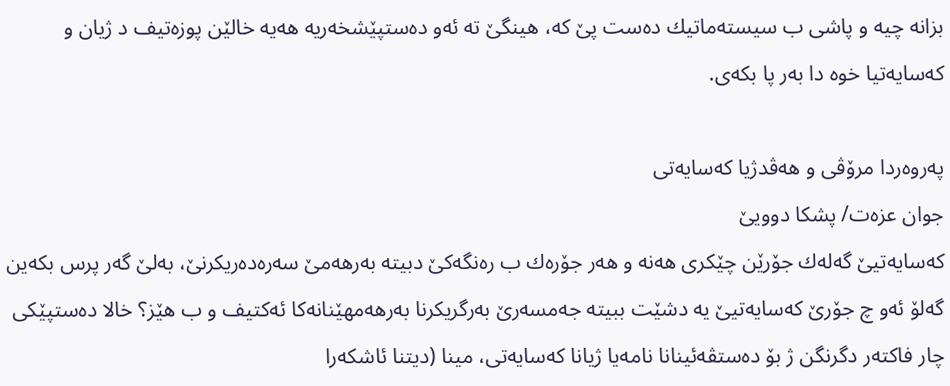بزانه‌ چیه‌ و پاشى ب سیسته‌ماتیك ده‌ست پێ كه‌، هینگێ ته‌ ئه‌و ده‌ستپێشخه‌ریه‌ هه‌یه‌ خالێن پوزه‌تیف د ژیان و كه‌سایه‌تیا خوه‌ دا به‌ر پا بكه‌ى.

په‌روه‌ردا مرۆڤى و هه‌ڤدژیا كه‌سایه‌تى
جوان عزه‌ت/ پشكا دوویێ
كه‌سایه‌تیێ گه‌له‌ك جۆرێن چێكرى هه‌نه‌ و هه‌ر جۆره‌ك ب ره‌نگه‌كێ دبیته‌ به‌رهه‌مێ سه‌ره‌ده‌ریكرنێ، به‌لێ گه‌ر پرس بكه‌ین گه‌لۆ ئه‌و چ جۆرێ كه‌سایه‌تیێ یه‌ دشێت ببیته‌ جه‌مسه‌رێ به‌رگریكرنا به‌رهه‌مهێنانه‌كا ئه‌كتیف و ب هێز؟ خالا ده‌ستپێكى چار فاكته‌ر دگرنگن ژ بۆ ده‌ستڤه‌ئینانا نامه‌یا ژیانا كه‌سایه‌تى، مینا (دیتنا ئاشكه‌را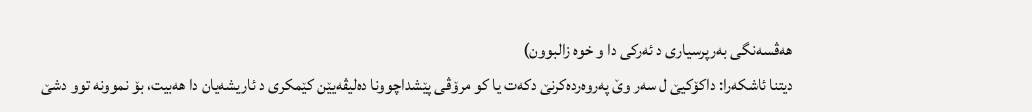هه‌ڤسه‌نگى به‌رپرسیارى د ئه‌ركى دا و خوه‌ زالبوون)
دیتنا ئاشكه‌را: داكۆكیێ ل سه‌ر وێ په‌روه‌رده‌كرنێ دكه‌ت یا كو مرۆڤى پێشداچوونا ده‌لیڤه‌یێن كێمكرى د ئاریشه‌یان دا هه‌بیت، بۆ نموونه‌ توو دشێ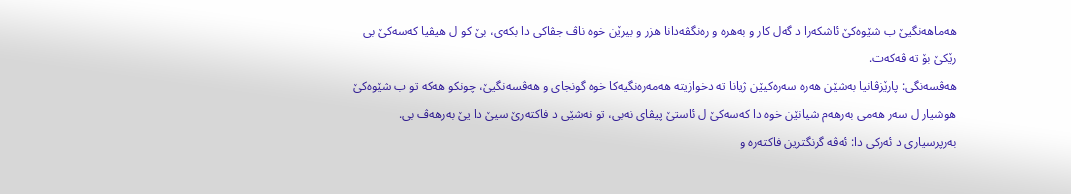هه‌ماهه‌نگیێ ب شێوه‌كێ ئاشكه‌را د گه‌ل كار و به‌هره‌ و ره‌نگڤه‌دانا هزر و بیرێن خوه‌ ناڤ جڤاكى دا بكه‌ى، بێ كو ل هیڤیا كه‌سه‌كێ بى رێكێ بۆ ته‌ ڤه‌كه‌ت.
هه‌ڤسه‌نگى: پارێزڤانیا به‌شێن هه‌ره‌ سه‌ره‌كیێن ژیانا ته‌ دخوازیته‌ هه‌مه‌ره‌نگیه‌كا خوه‌ گونجاى و هه‌ڤسه‌نگیێ، چونكو هه‌كه‌ تو ب شێوه‌كێ هوشیار ل سه‌ر هه‌مى به‌رهه‌م شیانێن خوه‌ دا كه‌سه‌كێ ل ئاستێ پیڤاى نه‌بى، تو نه‌شێى د فاكته‌رێ سیێ دا یێ به‌رهه‌ڤ بى.
به‌رپرسیارى د ئه‌ركى دا: ئه‌ڤه‌ گرنگترین فاكته‌ره‌ و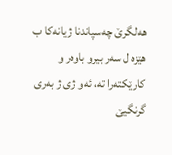هه‌لگرێ چه‌سپاندنا ژیانه‌كا ب هێزه‌ ل سه‌ر بیرو باوه‌ر و كارێكته‌را ته‌، ئه‌و ژى ژ به‌رى گرنگیێ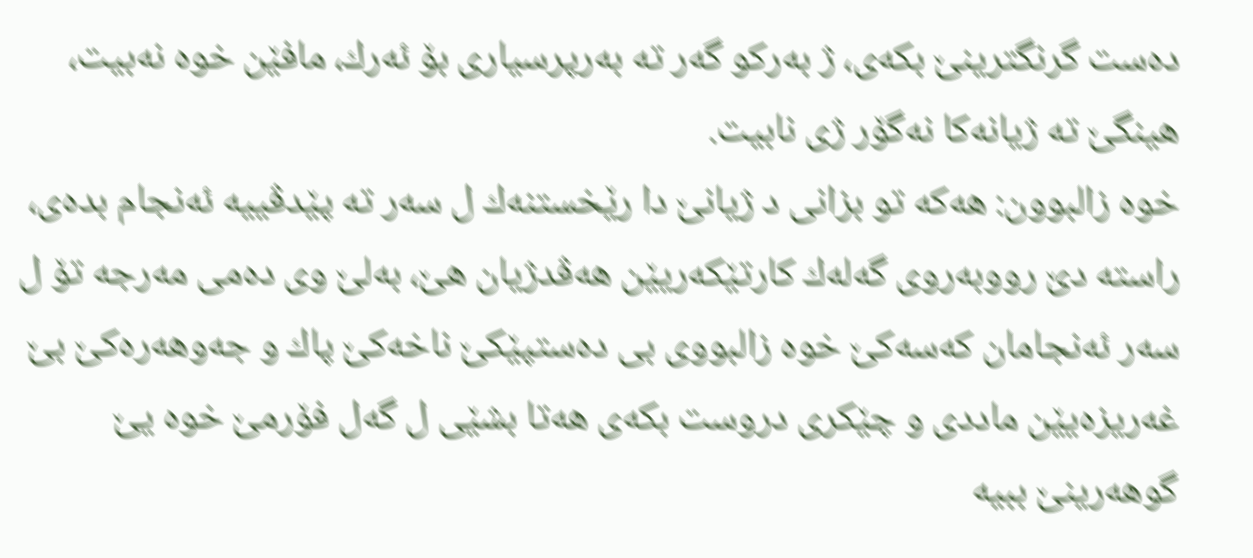ده‌ست گرنگترینێ بكه‌ى، ژ به‌ركو گه‌ر ته‌ به‌رپرسیارى بۆ ئه‌رك، مافێن خوه‌ نه‌بیت، هینگێ ته‌ ژیانه‌كا نه‌گۆر ژى نابیت.
خوه‌ زالبوون: هه‌كه‌ تو بزانى د ژیانێ دا رێخستنه‌ك ل سه‌ر ته‌ پێدڤییه‌ ئه‌نجام بده‌ى، راسته‌ دێ رووبه‌روى گه‌له‌ك كارتێكه‌ریێن هه‌ڤدژیان هێ، به‌لێ وى ده‌مى مه‌رجه‌ تۆ ل سه‌ر ئه‌نجامان كه‌سه‌كێ خوه‌ زالبووى بى ده‌ستپێكێ ناخه‌كێ پاك و جه‌وهه‌ره‌كێ بێ غه‌ریزه‌یێن ماددى و چێكرى دروست بكه‌ى هه‌تا بشێى ل گه‌ل فۆرمێ خوه‌ یێ گوهه‌رینێ ببیه‌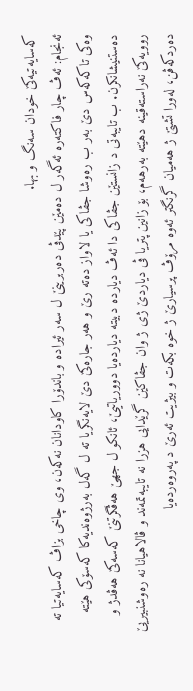كه‌سایه‌تیه‌كێ خودان سه‌نگ و بها.
ئه‌نجام: ئه‌ڤ چار فاكته‌ره‌ ئه‌گه‌ر ل ده‌مێن پێدڤى ده‌ربرینێ ل سه‌ر ئیراده‌ و باندۆرا كاودانان نه‌كه‌ن، وى چاخى بزاڤ كه‌سایه‌تیا ته‌ وه‌كى تاكه‌كه‌س دێ به‌ر ب ره‌وشا جڤاكى یا لاواز ده‌ته‌ رێ و هه‌ر جاره‌كێ دێ لایه‌نگریا ته‌ ل گه‌ل به‌رژوه‌ندیه‌كا كه‌سۆكى هێته‌ ده‌ستنیشانكرن. ب تایبه‌تى د زانستێن جڤاكى دا ئه‌ڤ دیارده‌ دبیته‌ دیارده‌یا دووریاتیێ، ئانكو ل جهێ هه‌ڤگرتنێ كه‌سه‌كێ هه‌ڤدژ و روویه‌كێ نه‌راسته‌قینه‌ دهێته‌ به‌رهه‌م، بۆ زانین پتریا ڤى دیاردێ ژى ژ وان جڤاكێن گرێدایى هزرا نه‌ تایبه‌تمه‌ند و ڤالاهیانا نه‌ ره‌وشنبیریێ ده‌ردكه‌ڤن، له‌ورا تشتێ ژ هه‌میان گرنگتر ئه‌وه‌ مرۆڤ پرسیارێ ژ خوه‌ بكه‌ت و بیژیت ئه‌رێ د په‌روه‌رده‌یا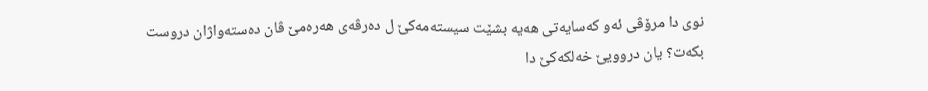نوى دا مرۆڤى ئه‌و كه‌سایه‌تى هه‌یه‌ بشێت سیسته‌مه‌كێ ل ده‌رڤه‌ى هه‌ره‌مێ ڤان ده‌سته‌واژان دروست بكه‌ت؟ یان دروویێ خه‌لكه‌كێ دا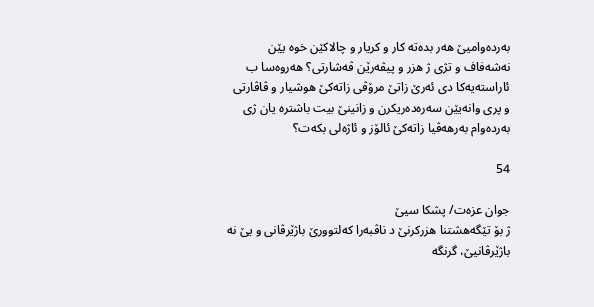به‌رده‌وامیێ هه‌ر بده‌ته‌ كار و كریار و چالاكێن خوه‌ یێن نه‌شه‌فاف و تژى ژ هزر و پیڤه‌رێن ڤه‌شارتى؟ هه‌روه‌سا ب ئاراسته‌یه‌كا دى ئه‌رێ زاتێ مرۆڤى زاته‌كێ هوشیار و ڤاڤارتى و پرى وانه‌یێن سه‌ره‌ده‌ریكرن و زانینێ بیت باشتره‌ یان ژى به‌رده‌وام به‌رهه‌ڤیا زاته‌كێ ئالۆز و ئاژه‌لى بكه‌ت؟

54

جوان عزه‌ت/ پشكا سیێ
ژ بۆ تێگه‌هشتنا هزركرنێ د ناڤبه‌را كه‌لتوورێ باژێرڤانى و یێ نه‌ باژێرڤانیێ، گرنگه‌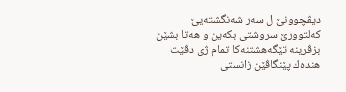دیڤچوونێ ل سه‌ر شه‌نگشته‌یێ كه‌لتوورێ سروشتى بكه‌ین و هه‌تا بشێن بزڤرینه‌ تێگه‌هشتنه‌كا تمام ژى دڤێت هنده‌ك پێنگاڤێن زانستى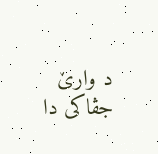د وارێ جڤاكى دا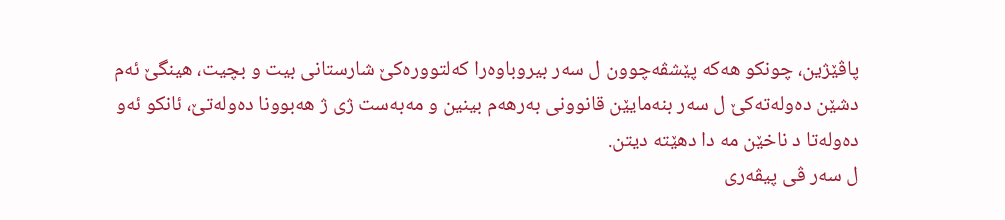پاڤێژین، چونكو هه‌كه‌ پێشڤه‌چوون ل سه‌ر بیروباوه‌را كه‌لتووره‌كێ شارستانى بیت و بچیت، هینگێ ئه‌م دشێن ده‌وله‌ته‌كێ ل سه‌ر بنه‌مایێن قانوونى به‌رهه‌م بینین و مه‌به‌ست ژى ژ هه‌بوونا ده‌وله‌تێ، ئانكو ئه‌و ده‌وله‌تا د ناخێن مه‌ دا دهێته‌ دیتن.
ل سه‌ر ڤى پیڤه‌رى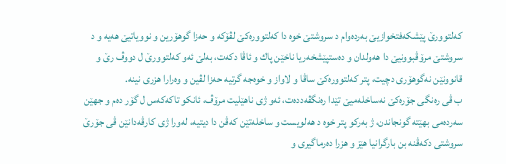كه‌لتوورێ پێشكه‌فتخوازیێ به‌رده‌وام د سروشتێ خوه‌ دا كه‌لتووره‌كێ لڤۆكه‌ و حه‌زا گوهۆرین و نوویاتیێ هه‌یه‌ و د سروشتێ مرۆڤبوونیێ دا هه‌ولدان و ده‌ستپێشخه‌ریا ناخێن پاك و ئاڤا دكه‌ت، به‌لێ ئه‌و كه‌لتوورێ ل دووڤ رێ و قانوونێن نه‌گوهۆرى دچیت، پتر كه‌لتووره‌كێ ساڤا و لاواز و خوه‌جه گرتیه‌ حه‌زا لڤین و وه‌رارا هزرى نینه‌.
ب ڤى ره‌نگى جۆره‌كێ نه‌ساخله‌میێ تێدا ره‌نگڤه‌دده‌ت، ئه‌و ژى ناهێلیت مرۆڤ، ئانكو تاكه‌كه‌س ل گۆر ده‌م و جهێن سه‌رده‌مى بهێته‌ گونجاندن، ژ به‌ركو پتر خوه‌ د هه‌لویست و ساخله‌تێن كه‌ڤن دا دیتیه‌، له‌ورا ژى كارڤه‌دانێن ڤى جۆرێ سروشتى دكه‌ڤنه‌ بن بارگرانیا هێز و هزرا ده‌رماگیرى و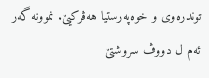توندره‌وى و خوه‌په‌رستیا هه‌ڤركیێ. نموونه‌ گه‌ر ئه‌م ل دووڤ سروشتێ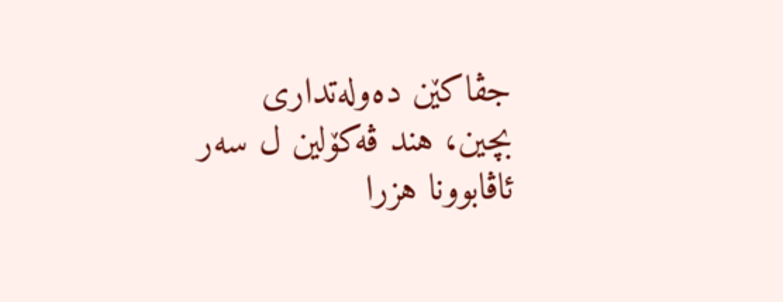جڤاكێن ده‌وله‌تدارى بچین، هند ڤه‌كۆلین ل سه‌ر ئاڤابوونا هزرا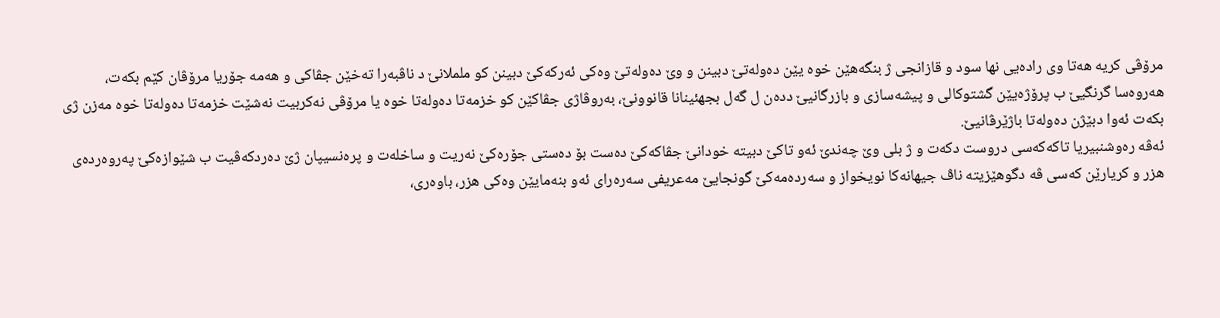مرۆڤى كریه‌ هه‌تا وى راده‌یى نها سود و قازانجى ژ بنگه‌هێن خوه‌ یێن ده‌وله‌تێ دبینن و وێ ده‌وله‌تێ وه‌كى ئه‌ركه‌كێ دبینن كو ململانێ د ناڤبه‌را ته‌خێن جڤاكى و هه‌مه‌ جۆریا مرۆڤان كێم بكه‌ت، هه‌روه‌سا گرنگیێ ب پرۆژه‌یێن گشتوكالى و پیشه‌سازى و بازرگانیێ دده‌ن ل گه‌ل بجهئینانا قانوونێ، به‌روڤاژى جڤاكێن كو خزمه‌تا ده‌وله‌تا خوه‌ یا مرۆڤى نه‌كربیت نه‌شێت خزمه‌تا ده‌وله‌تا خوه‌ مه‌زن ژى بكه‌ت ئه‌وا دبێژن ده‌وله‌تا باژێرڤانیێ.
ئه‌ڤه‌ ره‌وشنبیریا تاكه‌كه‌سى دروست دكه‌ت و ژ بلى وێ چه‌ندێ ئه‌و تاكێ دبیته‌ خودانێ جڤاكه‌كێ ده‌ست بۆ ده‌ستى جۆره‌كێ نه‌ریت و ساخله‌ت و پره‌نسیپان ژێ ده‌ردكه‌ڤیت ب شێوازه‌كێ په‌روه‌رده‌ى هزر و كریارێن كه‌سى ڤه‌ دگوهێزیته‌ ناڤ جیهانه‌كا نویخواز و سه‌رده‌مه‌كێ گونجایێ مه‌عریفى سه‌ره‌راى ئه‌و بنه‌مایێن وه‌كى هزر، باوه‌رى،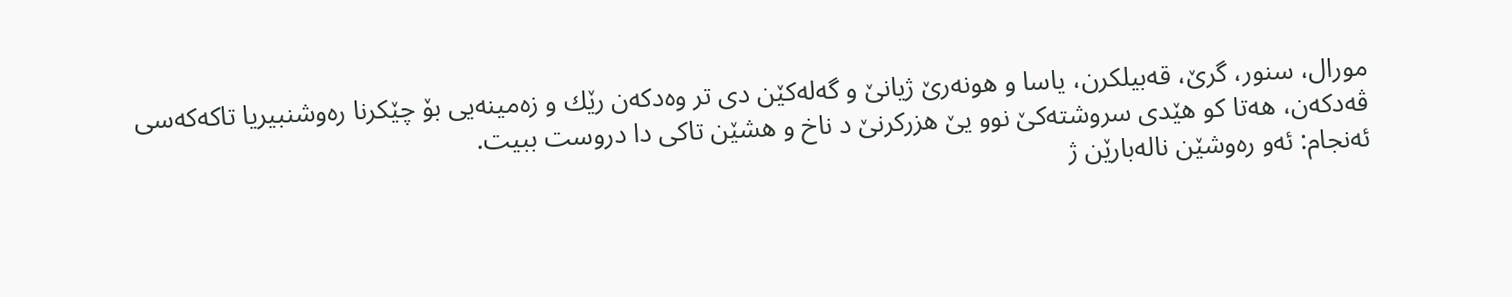مورال، سنور، گرێ، قه‌بیلكرن، یاسا و هونه‌رێ ژیانێ و گه‌له‌كێن دى تر وه‌دكه‌ن رێك و زه‌مینه‌یى بۆ چێكرنا ره‌وشنبیریا تاكه‌كه‌سى ڤه‌دكه‌ن، هه‌تا كو هێدى سروشته‌كێ نوو یێ هزركرنێ د ناخ و هشێن تاكى دا دروست ببیت.
ئه‌نجام: ئه‌و ره‌وشێن ناله‌بارێن ژ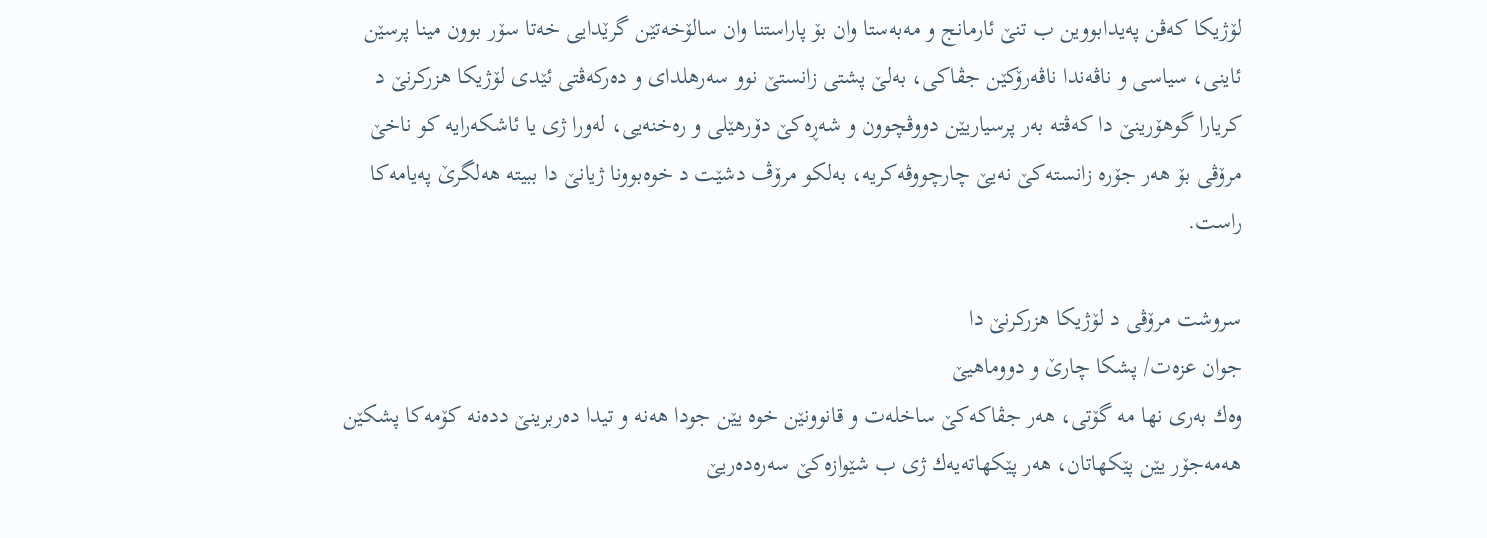لۆژیكا كه‌ڤن په‌یدابووین ب تنێ ئارمانج و مه‌به‌ستا وان بۆ پاراستنا وان سالۆخه‌تێن گرێدایى خه‌تا سۆر بوون مینا پرسێن ئاینى، سیاسى و ناڤه‌ندا ناڤه‌رۆكێن جڤاكى، به‌لێ پشتى زانستێ نوو سه‌رهلداى و ده‌ركه‌ڤتى ئێدى لۆژیكا هزركرنێ د كریارا گوهۆرینێ دا كه‌ڤته‌ به‌ر پرسیاریێن دووڤچوون و شه‌ڕه‌كێ دۆرهێلى و ره‌خنه‌یى، له‌ورا ژى یا ئاشكه‌رایه‌ كو ناخێ مرۆڤى بۆ هه‌ر جۆره‌ زانسته‌كێ نه‌یێ چارچووڤه‌كریه‌، به‌لكو مرۆڤ دشێت د خوه‌بوونا ژیانێ دا ببیته‌ هه‌لگرێ په‌یامه‌كا راست.

سروشت مرۆڤى د لۆژیكا هزركرنێ دا
جوان عزه‌ت/ پشكا چارێ و دووماهیێ
وه‌ك به‌رى نها مه‌ گۆتى، هه‌ر جڤاكه‌كێ ساخله‌ت و قانوونێن خوه‌ یێن جودا هه‌نه‌ و تیدا ده‌ربرینێ دده‌نه‌ كۆمه‌كا پشكێن هه‌مه‌جۆر یێن پێكهاتان، هه‌ر پێكهاته‌یه‌ك ژى ب شێوازه‌كێ سه‌ره‌ده‌ریێ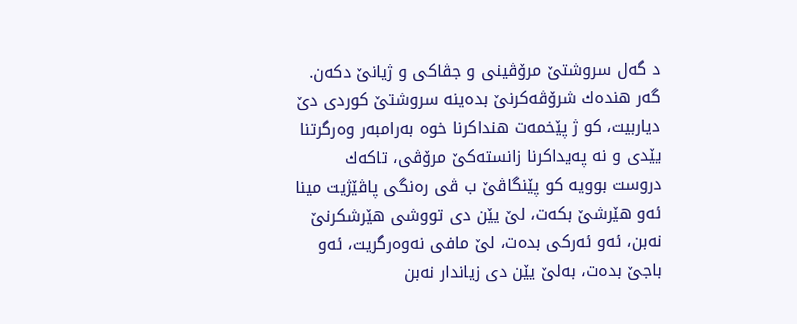د گه‌ل سروشتێ مرۆڤینى و جڤاكى و ژیانێ دكه‌ن. گه‌ر هنده‌ك شرۆڤه‌كرنێ بده‌ینه‌ سروشتێ كوردى دێ دیاربیت، كو ژ پێخمه‌ت هنداكرنا خوه‌ به‌رامبه‌ر وه‌رگرتنا یێدى و نه‌ په‌یداكرنا زانسته‌كێ مرۆڤى، تاكه‌ك دروست بوویه‌ كو پێنگاڤێ ب ڤى ره‌نگى پاڤێژیت مینا ئه‌و هێرشێ بكه‌ت، لێ یێن دى تووشى هێرشكرنێ نه‌بن، ئه‌و ئه‌ركى بده‌ت، لێ مافى نه‌وه‌رگریت، ئه‌و باجێ بده‌ت، به‌لێ یێن دى زیاندار نه‌بن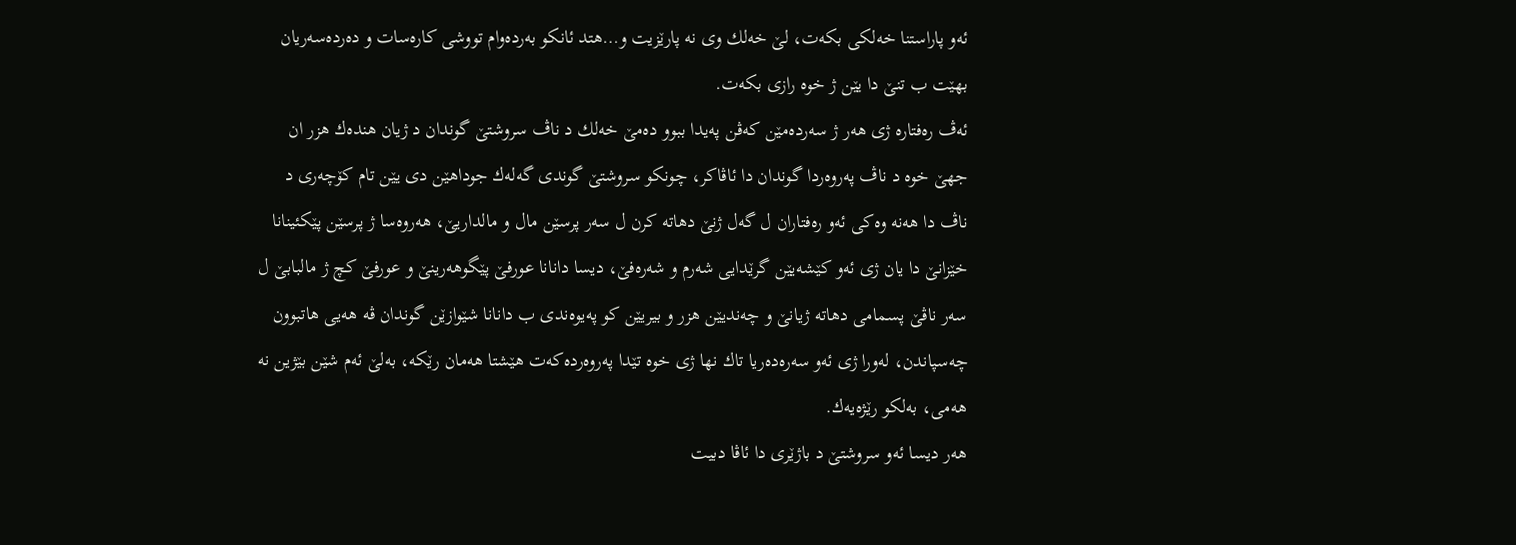ئه‌و پاراستنا خه‌لكى بكه‌ت، لێ خه‌لك وى نه‌ پارێزیت و…هتد ئانكو به‌رده‌وام تووشى كاره‌سات و ده‌رده‌سه‌ریان بهێت ب تنێ دا یێن ژ خوه‌ رازى بكه‌ت.
ئه‌ڤ ره‌فتاره‌ ژى هه‌ر ژ سه‌رده‌مێن كه‌ڤن په‌یدا ببوو ده‌مێ خه‌لك د ناڤ سروشتێ گوندان د ژیان هنده‌ك هزر ان جهێ خوه‌ د ناڤ په‌روه‌ردا گوندان دا ئاڤاكر، چونكو سروشتێ گوندى گه‌له‌ك جوداهێن دى یێن تام كۆچه‌رى د ناڤ دا هه‌نه‌ وه‌كى ئه‌و ره‌فتاران ل گه‌ل ژنێ دهاته‌ كرن ل سه‌ر پرسێن مال و مالداریێ، هه‌روه‌سا ژ پرسێن پێكئینانا خێزانێ دا یان ژى ئه‌و كێشه‌یێن گرێدایى شه‌رم و شه‌ره‌فێ، دیسا دانانا عورفێ پێگوهه‌رینێ و عورفێ كچ ژ مالبابێ ل سه‌ر ناڤێ پسمامى دهاته‌ ژیانێ و چه‌ندیێن هزر و بیریێن كو په‌یوه‌ندى ب دانانا شێوازێن گوندان ڤه‌ هه‌یى هاتبوون چه‌سپاندن، له‌ورا ژى ئه‌و سه‌ره‌ده‌ریا تاك نها ژى خوه‌ تێدا په‌روه‌رده‌كه‌ت هێشتا هه‌مان رێكه‌، به‌لێ ئه‌م شێن بێژین نه‌ هه‌مى، به‌لكو رێژه‌یه‌ك.
هه‌ر دیسا ئه‌و سروشتێ د باژێرى دا ئاڤا دبیت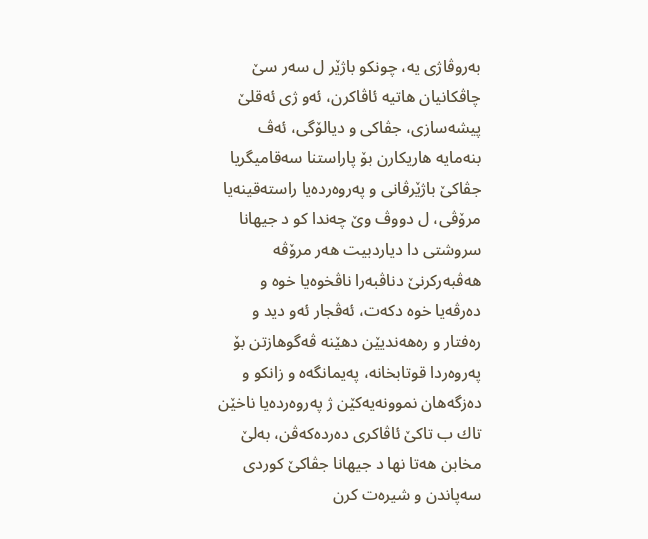به‌روڤاژى یه‌، چونكو باژێر ل سه‌ر سێ چاڤكانیان هاتیه‌ ئاڤاكرن، ئه‌و ژى ئه‌قلێ پیشه‌سازى، جڤاكى و دیالۆگى، ئه‌ڤ بنه‌مایه‌ هاریكارن بۆ پاراستنا سه‌قامیگریا جڤاكێ باژێرڤانى و په‌روه‌رده‌یا راسته‌قینه‌یا مرۆڤى، ل دووڤ وێ چه‌ندا كو د جیهانا سروشتى دا دیاردبیت هه‌ر مرۆڤه‌ هه‌ڤبه‌ركرنێ دناڤبه‌را ناڤخوه‌یا خوه‌ و ده‌رڤه‌یا خوه‌ دكه‌ت، ئه‌ڤجار ئه‌و دید و ره‌فتار و ره‌هه‌ندیێن دهێنه‌ ڤه‌گوهازتن بۆ په‌روه‌ردا قوتابخانه‌، په‌یمانگه‌ه و زانكو و ده‌زگه‌هان نموونه‌یه‌كێن ژ په‌روه‌رده‌یا ناخێن تاك ب تاكێ ئاڤاكرى ده‌رده‌كه‌ڤن، به‌لێ مخابن هه‌تا نها د جیهانا جڤاكێ كوردى سه‌پاندن و شیره‌ت كرن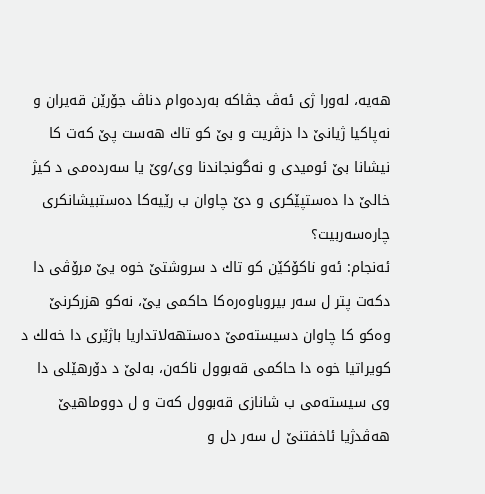هه‌یه‌، له‌ورا ژى ئه‌ڤ جڤاكه‌ به‌رده‌وام دناڤ جۆرێن قه‌یران و نه‌پاكیا ژیانێ دا دزڤریت و بێ كو تاك هه‌ست پێ كه‌ت كا نیشانا بێ ئومیدى و نه‌گونجاندنا وى/وێ یا سه‌رده‌مى د كیژ خالێ دا ده‌ستپێكرى و دێ چاوان ب رێیه‌كا ده‌ستبیشانكرى چاره‌سه‌ربیت؟
ئه‌نجام: ئه‌و ناكۆكێن كو تاك د سروشتێ خوه‌ یێ مرۆڤى دا دكه‌ت پتر ل سه‌ر بیروباوه‌ره‌كا حاكمى یێ، نه‌كو هزركرنێ وه‌كو كا چاوان دسیسته‌مێ ده‌ستهه‌لاتداریا باژێرى دا خه‌لك د كویراتیا خوه‌ دا حاكمى قه‌بوول ناكه‌ن، به‌لێ د دۆرهێلى دا وى سیسته‌مى ب شانازى قه‌بوول كه‌ت و ل دووماهیێ هه‌ڤدژیا ئاخفتنێ ل سه‌ر دل و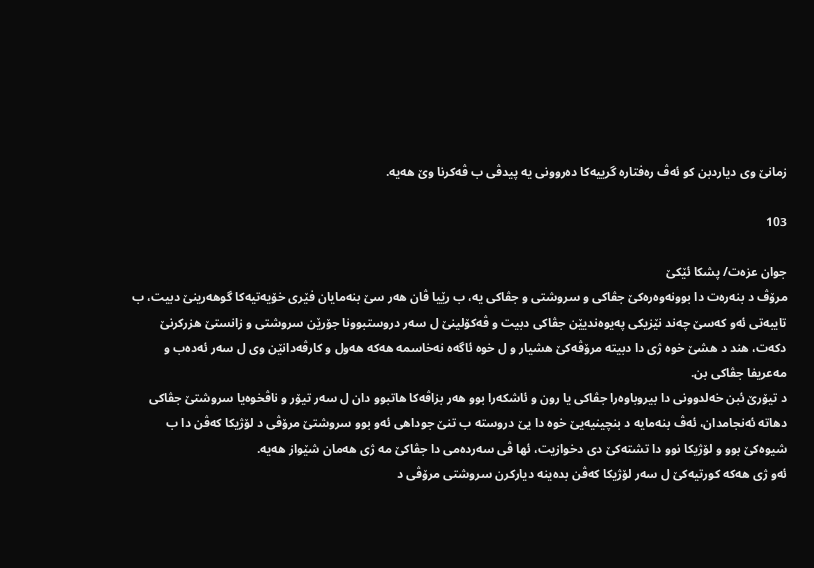زمانێ وى دیاردبن كو ئه‌ڤ ره‌فتاره‌ گرییه‌كا ده‌روونى یه‌ پیدڤى ب ڤه‌كرنا وێ هه‌یه‌.

103

جوان عزه‌ت/ پشكا ئێكێ
مرۆڤ د بنه‌ره‌ت دا بوونه‌وه‌ره‌كێ جڤاكى و سروشتى و جڤاكى یه‌، ب رێیا ڤان هه‌ر سێ بنه‌مایان فێرى خۆیه‌تیه‌كا گوهه‌رینێ دبیت، ب تایبه‌تى ئه‌و كه‌سێ چه‌ند نێزیكى په‌یوه‌ندیێن جڤاكى دبیت و ڤه‌كۆلینێ ل سه‌ر دروستبوونا جۆرێن سروشتى و زانستێ هزركرنێ دكه‌ت، هند د هشێ خوه‌ ژى دا دبیته‌ مرۆڤه‌كێ هشیار و ل خوه‌ ئاگه‌ه نه‌خاسمه‌ هه‌كه‌ هه‌ول و كارڤه‌دانێن وى ل سه‌ر ئه‌ده‌ب و مه‌عریفا جڤاكى بن.
د تیۆرێ ئبن خه‌لدوونى دا بیروباوه‌را جڤاكى یا رون و ئاشكه‌را بوو هه‌ر بزاڤه‌كا هاتبوو دان ل سه‌ر تیۆر و ناڤخوه‌یا سروشتێ جڤاكى دهاته‌ ئه‌نجامدان، ئه‌ڤ بنه‌مایه‌ د بنچینیه‌یێ خوه‌ دا یێ دروسته‌ ب تنێ جوداهى ئه‌و بوو سروشتێ مرۆڤى د لۆژیكا كه‌ڤن دا ب شیوه‌كێ بوو و لۆژیكا نوو دا تشته‌كێ دى دخوازیت، ئها ڤى سه‌رده‌مى دا جڤاكێ مه‌ ژى هه‌مان شێواز هه‌یه‌.
ئه‌و ژى هه‌كه‌ كورتیه‌كێ ل سه‌ر لۆژیكا كه‌ڤن بده‌ینه‌ دیاركرن سروشتى مرۆڤى د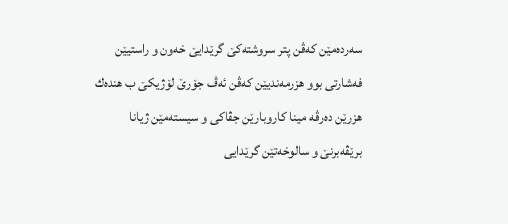سه‌رده‌مێن كه‌ڤن پتر سروشته‌كێ گرێدایێ خه‌ون و راستیێن فه‌شارتى بوو هزرمه‌ندیێن كه‌ڤن ئه‌ڤ جۆرێ لۆژیكێ ب هنده‌ك هزرێن ده‌رڤه‌ مینا كاروبارێن جڤاكى و سیسته‌مێن ژیانا برێڤه‌برنێ و سالوخه‌تێن گرێدایى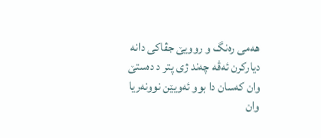هه‌مى ره‌نگ و روویێ جڤاكى دانه‌ دیاركرن ئه‌ڤه‌ چه‌ند ژى پتر د ده‌ستێ وان كه‌سان دا بوو ئه‌ویێن نوونه‌ریا وان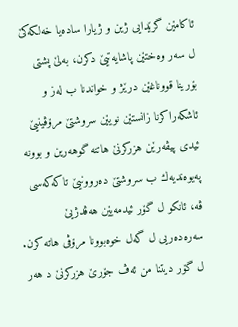ئاكامێن گرێدایى ژین و ژیارا ساده‌یا خه‌لكه‌كێ ل سه‌ر وه‌ختێن پاشایه‌تیێ دكرن، به‌لێ پشتى بۆرینا قووناغێن درێژ و خواندنا ب له‌ز و ئاشكه‌راكرنا زانستێن نویێن سروشتێ مرۆڤینیێ ئیدى پیڤه‌رێن هزركرنێ هاتنه‌ گوهه‌رین و بوونه‌ په‌یوه‌ندیه‌ك ب سروشتێ ده‌روونیێ تاكه‌كه‌سى ڤه‌، ئانكو ل گۆر ئیدمه‌یێن هه‌ڤدژیێ سه‌ره‌ده‌ریى ل گه‌ل خوه‌بوونا مرۆڤى هاته‌ كرن.
ل گۆر دیتنا من ئه‌ڤ جۆرێ هزركرنێ د هه‌ر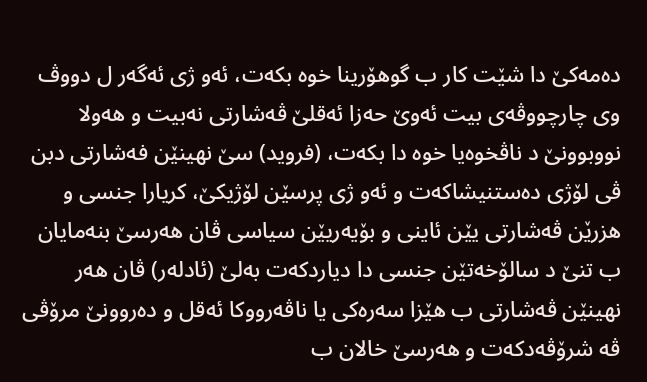ده‌مه‌كێ دا شێت كار ب گوهۆرینا خوه‌ بكه‌ت، ئه‌و ژى ئه‌گه‌ر ل دووڤ وى چارچووڤه‌ى بیت ئه‌وێ حه‌زا ئه‌قلێ ڤه‌شارتى نه‌بیت و هه‌ولا نووبوونێ د ناڤخوه‌یا خوه‌ دا بكه‌ت، (فروید) سێ نهینێن فه‌شارتى دبن ڤى لۆژى ده‌ستنیشاكه‌ت و ئه‌و ژى پرسێن لۆژیكێ، كریارا جنسى و هزرێن ڤه‌شارتى یێن ئاینى و بۆیه‌ریێن سیاسى ڤان هه‌رسێ بنه‌مایان ب تنێ د سالۆخه‌تێن جنسى دا دیاردكه‌ت به‌لێ (ئادله‌ر) ڤان هه‌ر نهینێن ڤه‌شارتى ب هێزا سه‌ره‌كى یا ناڤه‌رووكا ئه‌قل و ده‌روونێ مرۆڤى ڤه‌ شرۆڤه‌دكه‌ت و هه‌رسێ خالان ب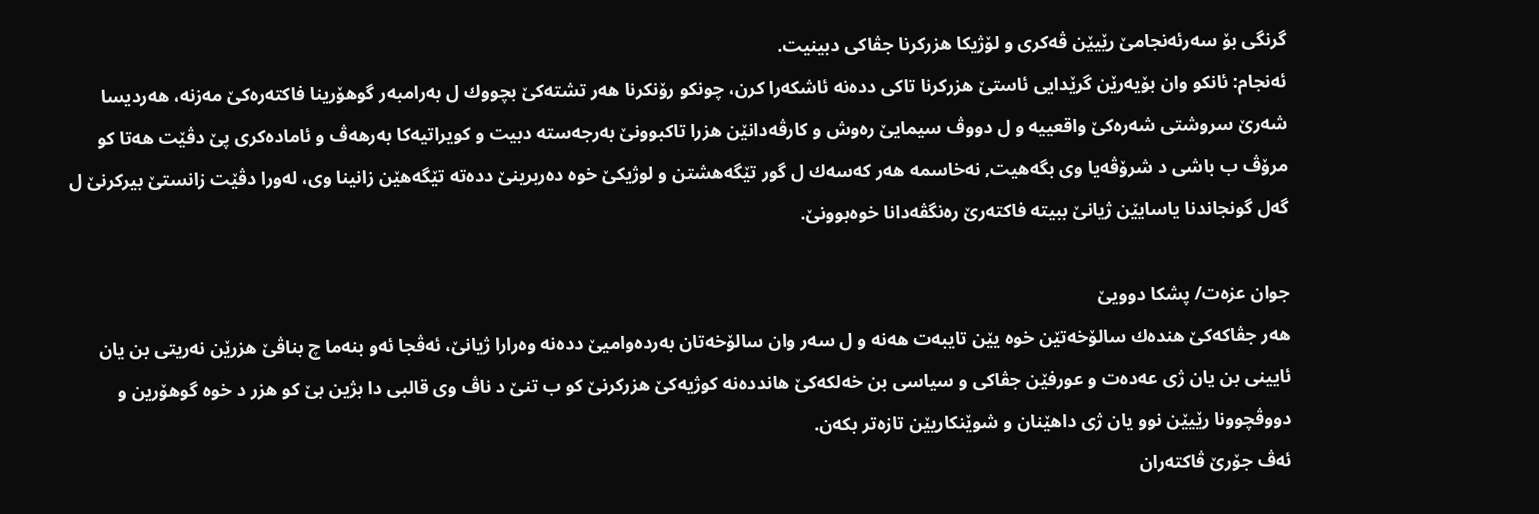گرنگى بۆ سه‌رئه‌نجامێ رێیێن ڤه‌كرى و لۆژیكا هزركرنا جڤاكى دبینیت.
ئه‌نجام: ئانكو وان بۆیه‌رێن گرێدایى ئاستێ هزركرنا تاكى دده‌نه‌ ئاشكه‌را كرن، چونكو رۆنكرنا هه‌ر تشته‌كێ بچووك ل به‌رامبه‌ر گوهۆرینا فاكته‌ره‌كێ مه‌زنه‌، هه‌ردیسا شه‌رێ سروشتى شه‌ره‌كێ واقعییه‌ و ل دووڤ سیمایێ ره‌وش و كارڤه‌دانێن هزرا تاكبوونێ به‌رجه‌سته‌ دبیت و كویراتیه‌كا به‌رهه‌ڤ و ئاماده‌كرى پێ دڤێت هه‌تا كو مرۆڤ ب باشى د شرۆڤه‌یا وى بگه‌هیت, نه‌خاسمه‌ هه‌ر كه‌سه‌ك ل گور تێگه‌هشتن و لوژیكێ خوه‌ ده‌ربرینێ دده‌ته‌ تێگه‌هێن زانینا وى، له‌ورا دڤێت زانستێ بیركرنێ ل گه‌ل گونجاندنا یاسایێن ژیانێ ببیته‌ فاكته‌رێ ره‌نگڤه‌دانا خوه‌بوونێ.

جوان عزه‌ت/ پشكا دوویێ
هه‌ر جڤاكه‌كێ هنده‌ك سالۆخه‌تێن خوه‌ یێن تایبه‌ت هه‌نه‌ و ل سه‌ر وان سالۆخه‌تان به‌رده‌وامیێ دده‌نه‌ وه‌رارا ژیانێ، ئه‌ڤجا ئه‌و بنه‌ما چ بناڤێ هزرێن نه‌ریتى بن یان ئایینى بن یان ژى عه‌ده‌ت و عورفێن جڤاكى و سیاسى بن خه‌لكه‌كێ هاندده‌نه‌ كوژیه‌كێ هزركرنێ كو ب تنێ د ناڤ وى قالبی دا بژین بێ كو هزر د خوه‌ گوهۆرین و دووڤچوونا رێیێن نوو یان ژى داهێنان و شوێنكاریێن تازه‌تر بكه‌ن.
ئه‌ڤ جۆرێ ڤاكته‌ران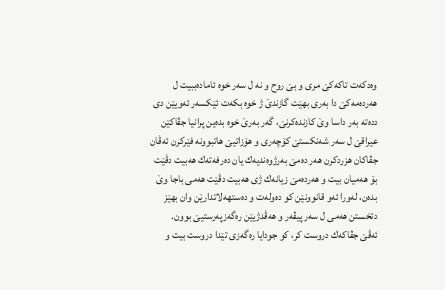وه‌دكه‌ت تاكه‌كێ مرى و بێ روح و نه‌ ل سه‌ر خوه‌ ئاماده‌ببیت ل هه‌رده‌مه‌كێ دا به‌رى بهێت گازندێ ژ خوه‌ بكه‌ت ئێكسه‌ر ئه‌ویێن دى دده‌ته‌ به‌ر داسا وێ كازنده‌كرنێ، گه‌ر به‌رێ خوه‌ بده‌ین پرانیا جڤاكێن عیراقێ ل سه‌ر شه‌نكستێ كۆچه‌رى و هۆزاتیێ هاتبوونه‌ فێركرن ئه‌ڤان جڤاكان هزردكرن هه‌ر ده‌مێ به‌رژوه‌ندیه‌ك یان ده‌رفه‌ته‌ك هه‌بیت دڤێت بۆ هه‌میان بیت و هه‌رده‌مێ زیانه‌ك ژى هه‌بیت دڤێت هه‌مى باجا وێ بده‌ن، له‌ورا ئه‌و قانوونێن كو ده‌وله‌ت و ده‌ستهه‌لاتدارێن وان بهێز دئخستن هه‌مى ل سه‌ر پیڤه‌ر و هه‌ڤدژیێن ره‌گه‌زپه‌رستیێ بوون.
ئه‌ڤێ جڤاكه‌ك دروست كر، كو جودایا ره‌گه‌زى تێدا دروست بیت و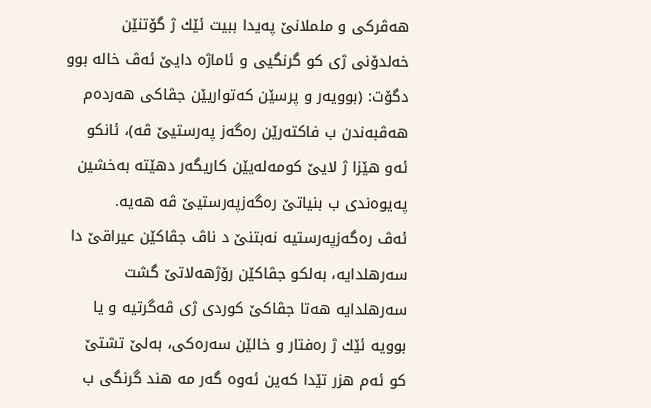هه‌ڤركى و ململانێ په‌یدا ببیت ئێك ژ گۆتنێن خه‌لدۆنى ژى كو گرنگیى و ئاماژه‌ دایێ ئه‌ڤ خاله‌ بوو دگۆت: (بوویه‌ر و پرسێن كه‌تواریێن جڤاكى هه‌رده‌م هه‌ڤبه‌ندن ب فاكته‌رێن ره‌گه‌ز په‌رستیێ ڤه‌)، ئانكو ئه‌و هێزا ژ لایێ كومه‌له‌یێن كاریگه‌ر دهێته‌ به‌خشین په‌یوه‌ندى ب بنیاتێ ره‌گه‌زپه‌رستیێ ڤه‌ هه‌یه‌.
ئه‌ڤ ره‌گه‌زپه‌رستیه‌ نه‌بتنێ د ناڤ جڤاكێن عیراقێ دا سه‌رهلدایه‌، به‌لكو جڤاكێن رۆژهه‌لاتێ گشت سه‌رهلدایه‌ هه‌تا جڤاكێ كوردى ژى ڤه‌گرتیه‌ و یا بوویه‌ ئێك ژ ره‌فتار و خالێن سه‌ره‌كى، به‌لێ تشتێ كو ئه‌م هزر تێدا كه‌ین ئه‌وه‌ گه‌ر مه‌ هند گرنگى ب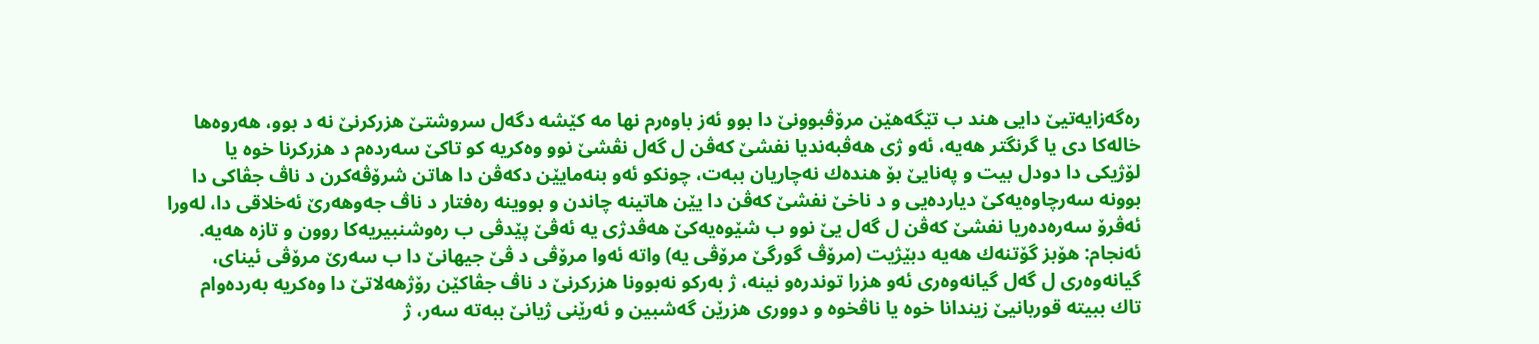ره‌گه‌زایه‌تیێ دایى هند ب تێگه‌هێن مرۆڤبوونێ دا بوو ئه‌ز باوه‌رم نها مه‌ كێشه‌ دگه‌ل سروشتێ هزركرنێ نه‌ د بوو، هه‌روه‌ها خاله‌كا دى یا گرنگتر هه‌یه‌، ئه‌و ژى هه‌ڤبه‌ندیا نفشێ كه‌ڤن ل گه‌ل نڤشێ نوو وه‌كریه‌ كو تاكێ سه‌رده‌م د هزركرنا خوه‌ یا لۆژیكى دا دودل بیت و په‌نایێ بۆ هنده‌ك نه‌چاریان ببه‌ت، چونكو ئه‌و بنه‌مایێن دكه‌ڤن دا هاتن شرۆڤه‌كرن د ناڤ جڤاكى دا بوونه‌ سه‌رچاوه‌یه‌كێ دیارده‌یى و د ناخێ نفشێ كه‌ڤن دا یێن هاتینه‌ چاندن و بووینه‌ ره‌فتار د ناڤ جه‌وهه‌رێ ئه‌خلاقى دا، له‌ورا ئه‌ڤرۆ سه‌ره‌ده‌ریا نفشێ كه‌ڤن ل گه‌ل یێ نوو ب شێوه‌یه‌كێ هه‌ڤدژى یه‌ ئه‌ڤێ پێدڤى ب ره‌وشنبیریه‌كا روون و تازه‌ هه‌یه‌.
ئه‌نجام: هۆبز گۆتنه‌ك هه‌یه‌ دبێژیت (مرۆڤ گورگێ مرۆڤى یه‌) واته‌ ئه‌وا مرۆڤى د ڤێ جیهانێ دا ب سه‌رێ مرۆڤى ئیناى، گیانه‌وه‌رى ل گه‌ل گیانه‌وه‌رى ئه‌و هزرا توندره‌و نینه‌، ژ به‌ركو نه‌بوونا هزركرنێ د ناڤ جڤاكێن رۆژهه‌لاتێ دا وه‌كریه‌ به‌رده‌وام تاك ببیته‌ قوربانیێ زیندانا خوه‌ یا ناڤخوه‌ و دوورى هزرێن گه‌شبین و ئه‌رێنى ژیانێ ببه‌ته‌ سه‌ر، ژ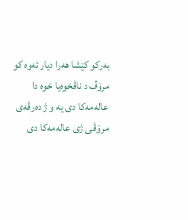به‌ركو كێشا هه‌را دیار ئه‌وه‌ كو مرۆڤ د ناڤخوه‌یا خوه‌ دا عاله‌مه‌كا دى یه‌ و ژ ده‌رڤه‌ى مرۆڤى ژى عاله‌مه‌كا دى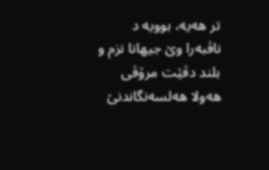تر هه‌یه‌، بوویه‌ د ناڤبه‌را وێ جیهانا نزم و بلند دڤێت مرۆڤى هه‌ولا هه‌لسه‌نگاندنێ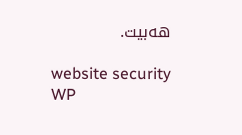هه‌بیت.

website security
WP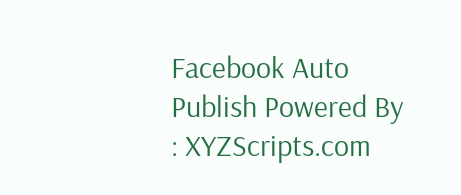Facebook Auto Publish Powered By : XYZScripts.com